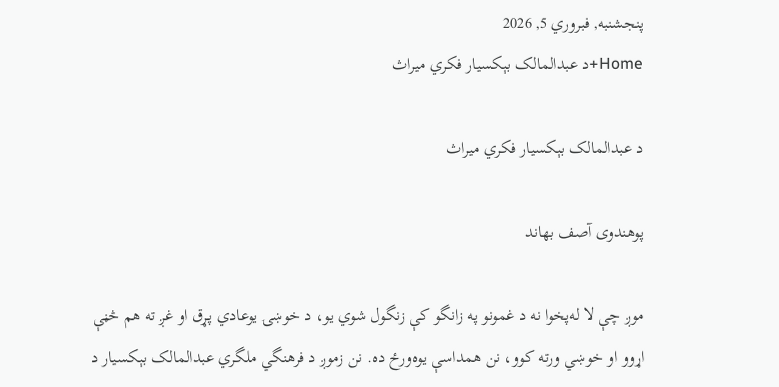پنجشنبه, فبروري 5, 2026
Home+د عبدالمالک بېکسیار فکري میراث

د عبدالمالک بېکسیار فکري میراث

پوهندوی آصف بهاند

موږ چې لا له‌پخوا نه د غمونو په زانگو کې زنگول شوي یو، د خوښۍ یوعادي پـړق او غږ ته هم څڼې اړوو او خوښي ورته کوو، نن همداسې یوه‌ورځ ده. نن زموږ د فرهنگي ملگري عبدالمالک بېکسیار د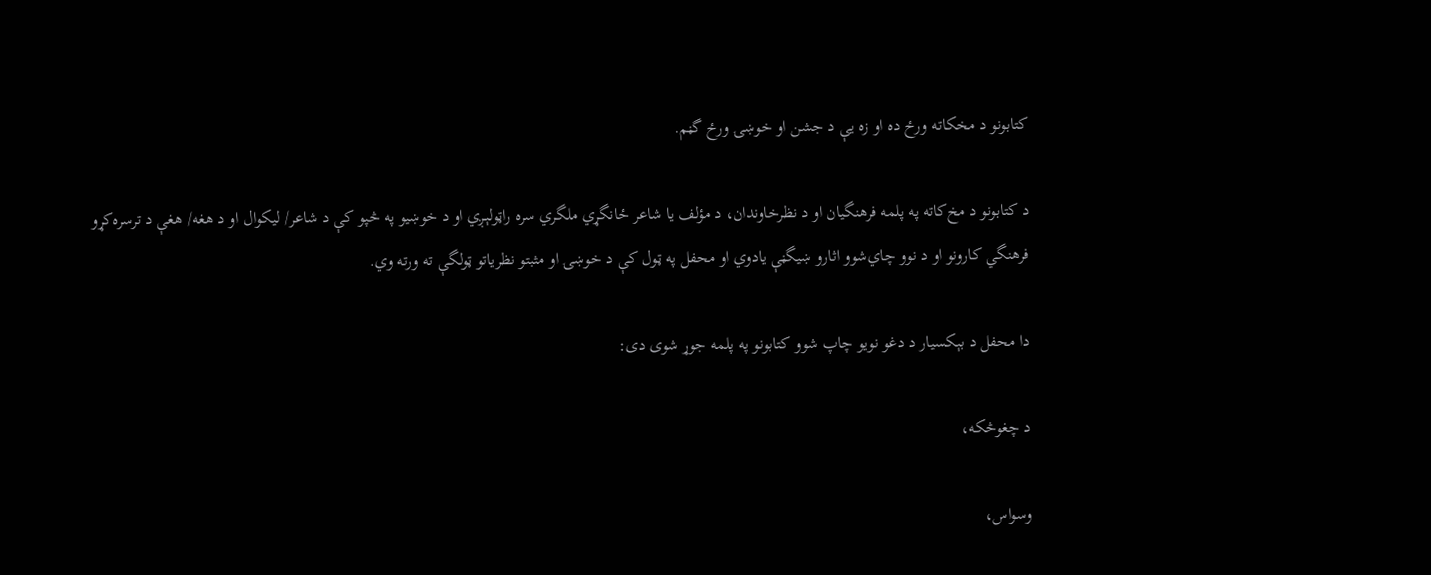کتابونو د مخکاته ورځ ده او زه یې د جشن او خوښۍ‌ ورځ گڼم.

د کتابونو د مخ‌کاته په پلمه فرهنگیان او د نظرخاوندان، د مؤلف یا شاعر ځانگړي ملگري سره راټولېـږي او د خوښیو په څپو کې د شاعر/ لیکوال او د هغه/ هغې د ترسره‌کړو فرهنگي کارونو او د نوو چاي‌شوو اثارو ښیگڼې یادوي او محفل په ټول کې د خوښۍ او مثبتو نظریاتو ټولگې ته ورته وي.

دا محفل د بېکسیار د دغو نویو چاپ شوو کتابونو په پلمه جوړ شوی دی:

د چغوڅکه،

وسواس،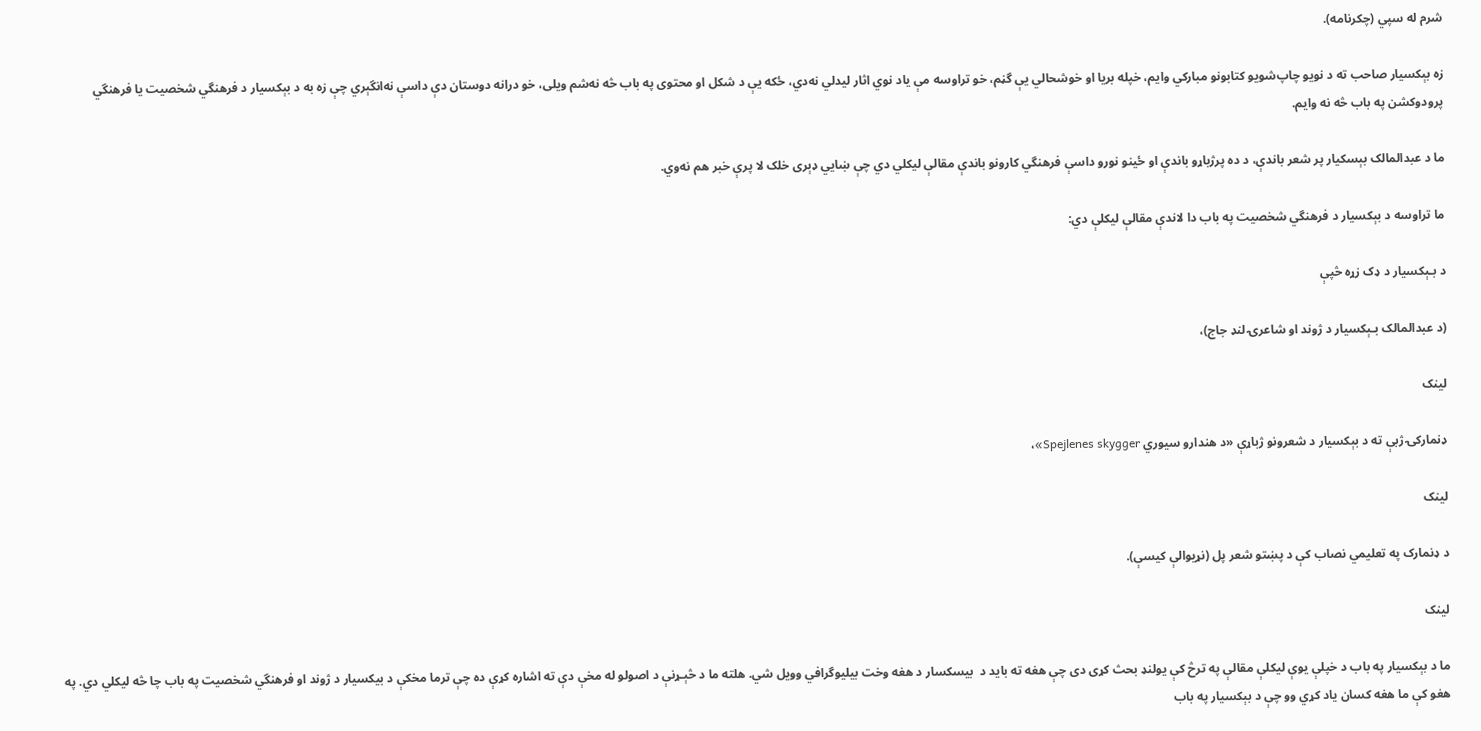شرم له سپي (چکرنامه).

زه بېکسیار صاحب ته د نویو چاپ‌شویو کتابونو مبارکي وایم، خپله بریا او خوشحالي یې گڼم، خو تراوسه مې یاد نوي اثار لیدلي نه‌دي، ځکه یې د شکل او محتوی په باب څه نه‌شم ویلی، خو درانه دوستان دې داسې نه‌انگېري چې زه به د بېکسیار د فرهنگي شخصیت یا فرهنگي پرودوکشن په باب څه نه وایم.

ما د عبدالمالک بېسکیار پر شعر باندې، د ده پرژباړو باندې او ځینو نورو داسې فرهنگي کارونو باندې مقالې لیکلي دي چې ښایي ډېری خلک لا پرې خبر هم نه‌وي.

ما تراوسه د بېکسیار د فرهنگي شخصیت په باب دا لاندې مقالې لیکلې دي:

د بـېکسیار د ډک زړه څپې

(د عبدالمالک بـېکسیار د ژوند او شاعرۍ لنډ جاج)،

لینک

ډنمارکۍ ژبې ته د بېکسیار د شعرونو ژباړې «د هندارو سیوري Spejlenes skygger»،

لینک

د ډنمارک په تعلیمي نصاب کې د پښتو شعر پل (نړیوالې کیسې).

لینک

ما د بېکسیار په باب د خپلې یوې لیکلې مقالې په ترڅ کې یولنډ بحث کړی دی چې هغه ته باید د  بیسکسار د هغه وخت بیلیوگرافي وویل شي. هلته ما د څېـړنې د اصولو له مخې دې ته اشاره کړې ده چې ترما مخکې د بیکسیار د ژوند او فرهنگي شخصیت په باب چا څه لیکلي دي. په هغو کې ما هغه کسان یاد کړي وو چې د بېکسیار په باب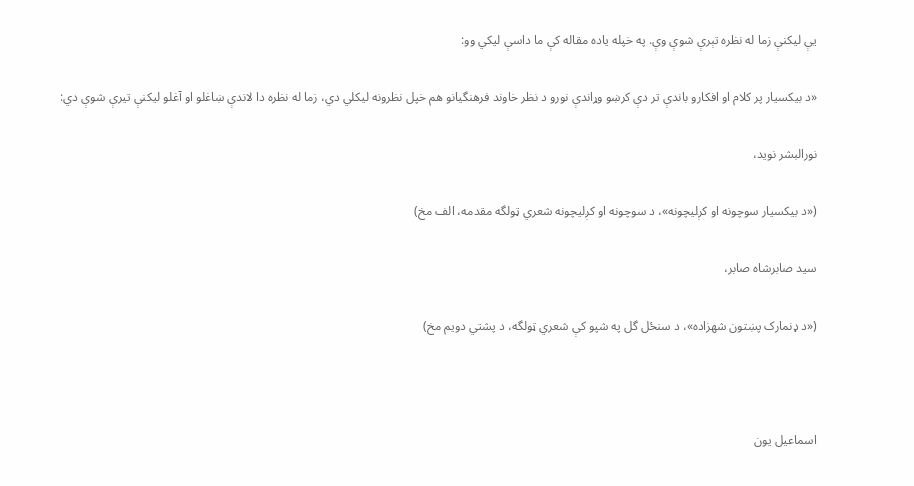یې لیکنې زما له نظره تېرې شوې وې. په خپله یاده مقاله کې ما داسې لیکي وو:

«د بیکسیار پر کلام او افکارو باندې تر دې کرښو وړاندې نورو د نظر خاوند فرهنگیانو هم خپل نظرونه لیکلي دي، زما له نظره دا لاندې ښاغلو او آغلو لیکنې تیرې شوې دي:

نورالبشر نوید،

(«د بیکسیار سوچونه او کږلیچونه»، د سوچونه او کږلیچونه شعري ټولگه مقدمه، الف مخ)

سید صابرشاه صابر،

(«د ډنمارک پښتون شهزاده»، د سنځل گل په شپو کې شعري ټولگه، د پشتي دویم مخ)



اسماعیل یون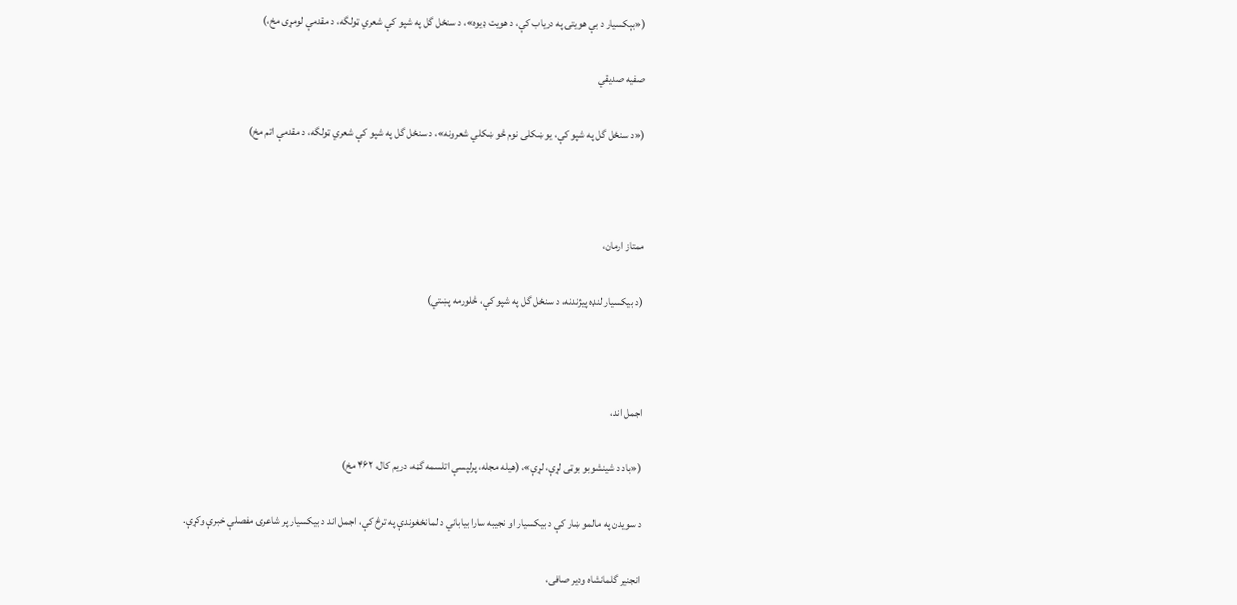(«بېکسیار د بې هویتۍ په دریاب کې، د هویت ډیوه»، د سنځل گل په شپو کې شعري ټولگه، د مقدمې لومړی مخ،)

صفیه صدیقي

(«د سنځل گل په شپو کې، یو ښکلی نوم څو ښکلي شعرونه»، د سنځل گل په شپو کې شعري ټولگه، د مقدمې اتم مخ)



ممتاز ارمان،

(د بیکسیار لنډه پیژندنه، د سنځل گل په شپو کې، څلورمه پښتي)



اجمل اند،

(«باد د شینشوبو بوټی لړې، لړې»، (هیله مجله، پرلپسې اتلسمه گڼه، دریم کال، ۴۶۲ مخ)

د سویدن په مالمو ښار کې د بیکسیار او نجیبه سارا بیاباني د لمانځغوندې په ترڅ کې، اجمل اند د بیکسیار پر شاعرۍ مفصلې خبرې وکړې.

انجنیر گلمانشاه ودیر صافی،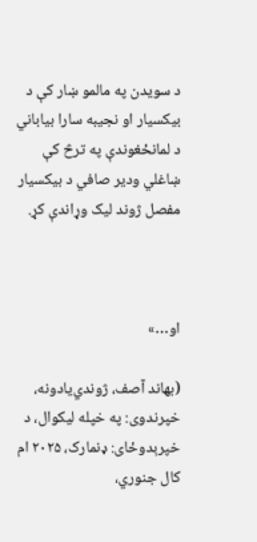د سویدن په مالمو ښار کې د بیکسیار او نجیبه سارا بیاباني د لمانځغوندې په ترڅ کې ښاغلي ودیر صافي د بیکسیار مفصل ژوند لیک وړاندې کړ.



او…»

(بهاند آصف، ژوندي‌یادونه، خپرندوی: په خپله لیکوال، د خپرېدوځای: ډنمارک، ۲۰۲۵ ام کال جنوري،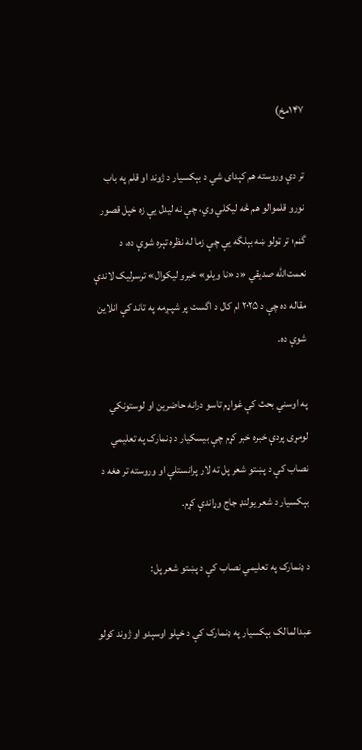۱۴۷مخ)

تر دې وروسته هم کېدای شي د بېکسیار د ژوند او قلم په باب نورو قلموالو هم څه لیکلي وي، چې نه لیدل یې زه خپل قصور گڼم؛ تر ټولو ښه بېلگه یې چې زما له نظره تېره شوې ده، د نعمت‌الله صدیقي «د «نا ویلو» خبرو لیکوال» ترسرلیک لاندې مقاله ده چې د ۲۰۲۵ ام کال د اگست پر شپـږمه په تاند کې انلاین شوې ده.

په اوسني بحث کې غواړم تاسو درانه حاضرین او لوستونکي لومړی پردې خبره خبر کړم چې بیسکیار د ډنمارک په تعلیمي نصاب کې د پښتو شعر پل ته لار پرانستلې او وروسته تر هغه د بېکسیار د شعر یولنډ جاج وړاندې کړم.

د ډنمارک په تعلیمي نصاب کې د پښتو شعر پل:

عبدالمالک بېکسیار په ډنمارک کې د خپلو اوسېدو او ژوند کولو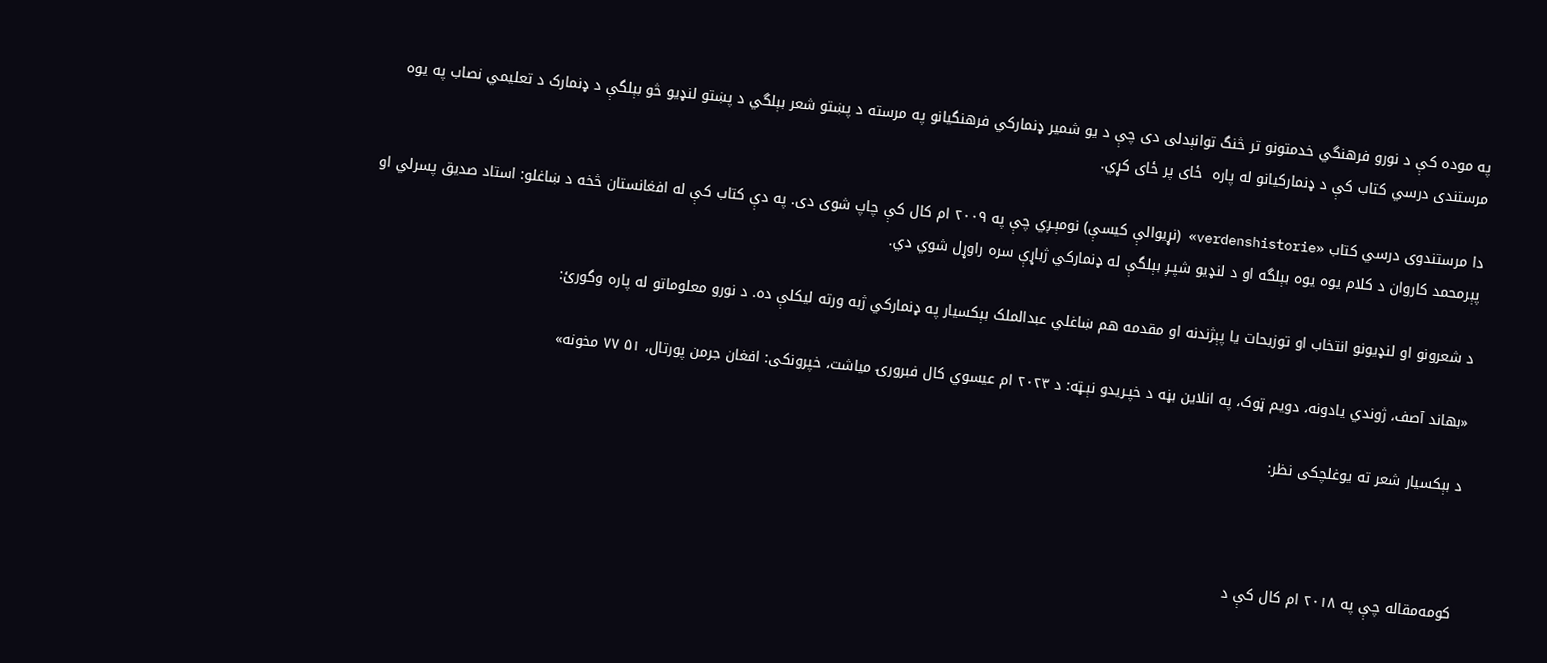په موده کې د نورو فرهنگي خدمتونو تر څنگ توانېدلی دی چې د یو شمیر ډنمارکي فرهنگیانو په مرسته د پښتو شعر بېلگي د پښتو لنډیو څو بېلگې د ډنمارک د تعلیمي نصاب په یوه مرستندی درسي کتاب کې د ډنمارکیانو له پاره  ځای پر ځای کړي.

دا مرستندوی درسي کتاب «verdenshistorie» (نړیوالې کیسې) نومېـږي چې په ۲۰۰۹ ام کال کې چاپ شوی دی. په دې کتاب کې له افغانستان څخه د ښاغلو: استاد صدیق پسرلي او پېرمحمد کاروان د کلام یوه یوه بېلگه او د لنډیو شپـږ بېلگې له ډنمارکي ژباړې سره راوړل شوي دي.

د شعرونو او لنډيونو انتخاب او توزیحات یا پېژندنه او مقدمه هم ښاغلي عبدالملک بېکسیار په ډنمارکي ژبه ورته لیکلې ده. د نورو معلوماتو له پاره وگورئ:

«بهاند آصف، ژوندي یادونه، دویم ټوک، په انلاین بڼه د خپـریدو نېـټه: د ۲۰۲۳ ام عیسوي کال فبرورۍ میاشت، خپرونکی: افغان جرمن پورتال، ۵۱ ۷۷ مخونه»

د بېکسیار شعر ته یوغلچکی نظر:



کومه‌مقاله چې په ۲۰۱۸ ام کال کې د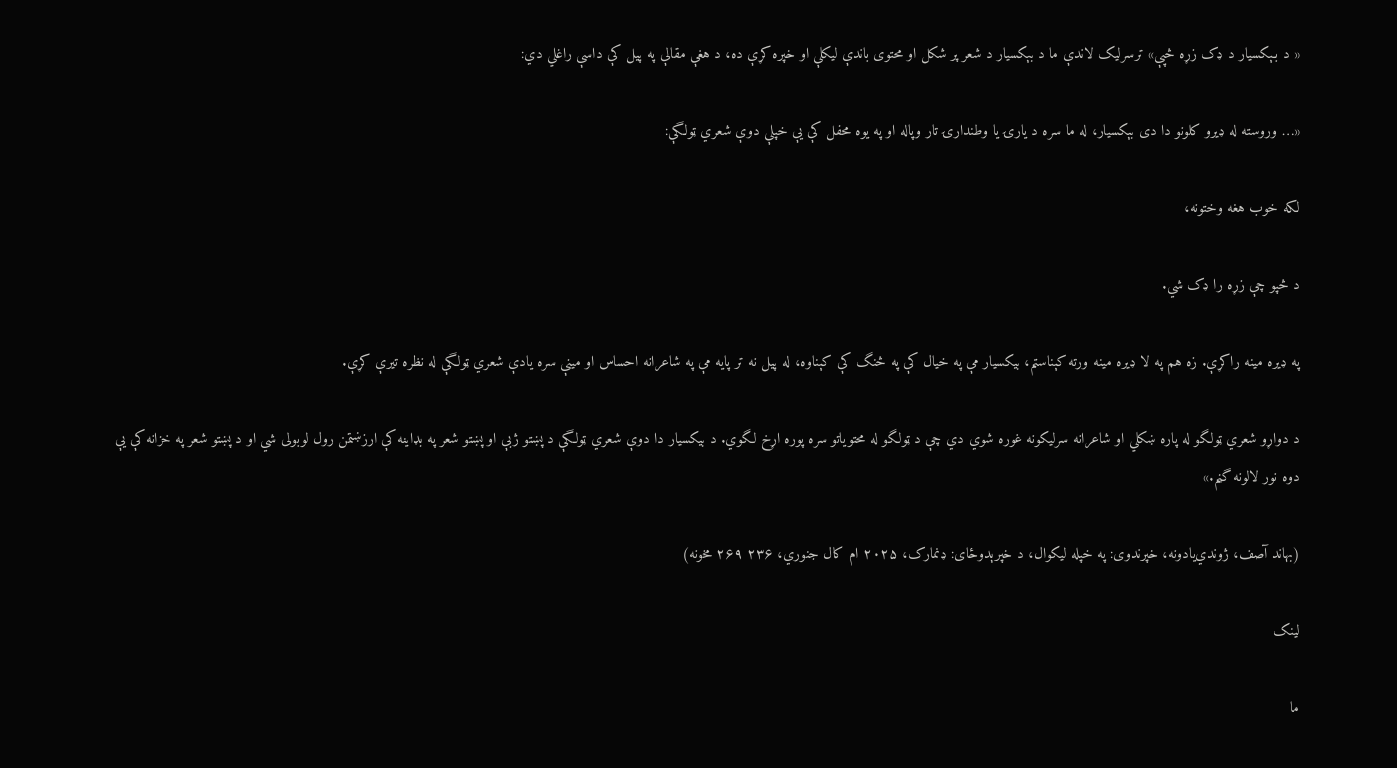« د بـېکسیار د ډک زړه څپې» ترسرلیک لاندې ما د بېکسیار د شعر پر شکل او محتوی باندې لیکلې او خپره کړې ده، د هغې مقالې په پیل کې داسې راغلي دي:

«… وروسته له ډیرو کلونو دا دی بېکسیار، له ما سره د یارۍ یا وطندارۍ تار وپاله او په یوه محفل کې یې خپلې دوې شعري ټولگې:

لکه خوب هغه وختونه،

د څپو چې زړه را ډک شي.

په ډیره مینه راكړې. زه هم په لا ډیره مینه ورته کېناستم، بیکسیار مې په خیال کې په څنگ کې کېناوه، له پیل نه تر پایه مې په شاعرانه احساس او مینې سره یادې شعري ټولگې له نظره تیرې کړې.

د دواړو شعري ټولگو له پاره ښکلي او شاعرانه سرلیکونه غوره شوي دي چې د ټولگو له محتویاتو سره پوره اړخ لگوي. د بیکسیار دا دوې شعري ټولگې د پښتو ژبې او پښتو شعر په بډاینه کې ارزښتمن رول لوبولی شي او د پښتو شعر په خزانه کې یې دوه نور لالونه گڼم.»

(بهاند آصف، ژوندي‌یادونه، خپرندوی: په خپله لیکوال، د خپرېدوځای: ډنمارک، ۲۰۲۵ ام کال جنوري، ۲۳۶ ۲۶۹ مخونه)

لینک

ما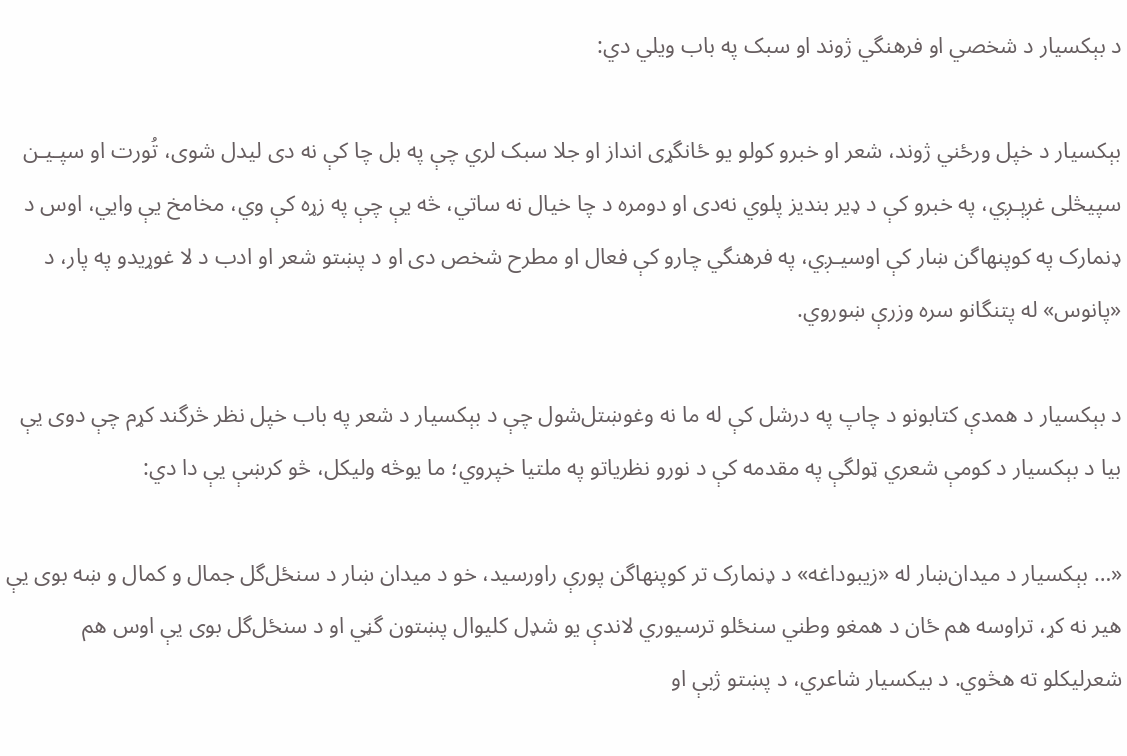د بېکسیار د شخصي او فرهنگي ژوند او سبک په باب ویلي دي:

بېکسیار د خپل ورځني ژوند، شعر او خبرو کولو یو ځانگړی انداز او جلا سبک لري چې په بل چا کې نه دی لیدل شوی، تُورت او سپـیـن سپیڅلی غږېـږي، په خبرو کې د ډیر بندیز پلوي نه‌دی او دومره د چا خیال نه ساتي، څه یې چې په زړه کې وي، مخامخ یې وايي، اوس د ډنمارک په کوپنهاگن ښار کې اوسیـږي، په فرهنگي چارو کې فعال او مطرح شخص دی او د پښتو شعر او ادب د لا غوړیدو په پار، د «پانوس» له پتنگانو سره وزرې ښوروي.

د بېکسیار د همدې کتابونو د چاپ په درشل کې له ما نه وغوښتل‌شول چې د بېکسیار د شعر په باب خپل نظر څرگند کړم چې دوی یې بیا د بېکسیار د کومې شعري ټولگې په مقدمه کې د نورو نظریاتو په ملتیا خپروي؛ ما یوڅه ولیکل، څو کرښې یې دا دي:

«… بېکسیار د میدان‌ښار له «زیبوداغه» د ډنمارک تر کوپنهاگن پورې راورسید، خو د میدان ښار د سنځل‌گل جمال و کمال و ښه بوی یې هیر نه کړ، تراوسه هم ځان د همغو وطني سنځلو ترسیوري لاندې یو شډل کلیوال پښتون گڼي او د سنځل‌گل بوی یې اوس هم شعرلیکلو ته هڅوي. د بیکسیار شاعري، د پښتو ژبې او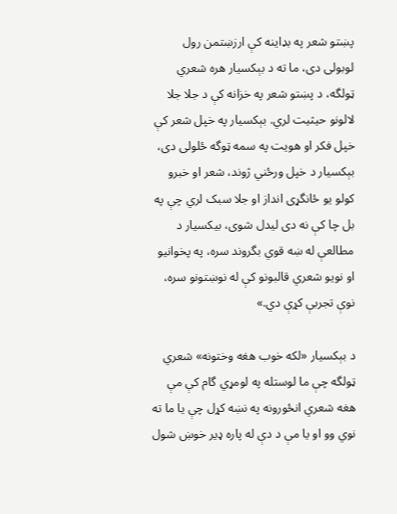پښتو شعر په بډاینه کې ارزښتمن رول لوبولی دی، ما ته د بېکسیار هره شعري ټولگه، د پښتو شعر په خزانه کې د جلا جلا لالونو حیثیت لري. بېکسیار په خپل شعر کې خپل فکر او هویت په سمه ټوگه ځلولی دی، بېکسیار د خپل ورځني ژوند، شعر او خبرو کولو یو ځانگړی انداز او جلا سبک لري چې په بل چا کې نه دی لیدل شوی، بیکسیار د مطالعې له ښه قوي بگروند سره، په پخوانیو او نویو شعري قالبونو کې له نوښتونو سره، نوې تجربې کړې دي.»

د بېکسیار «لکه خوب هغه وختونه» شعري ټولگه چې ما لوستله په لومړي گام کې مې هغه شعري انځورونه په نښه کړل چې یا ما ته نوي وو او یا مې د دې له پاره ډیر خوښ شول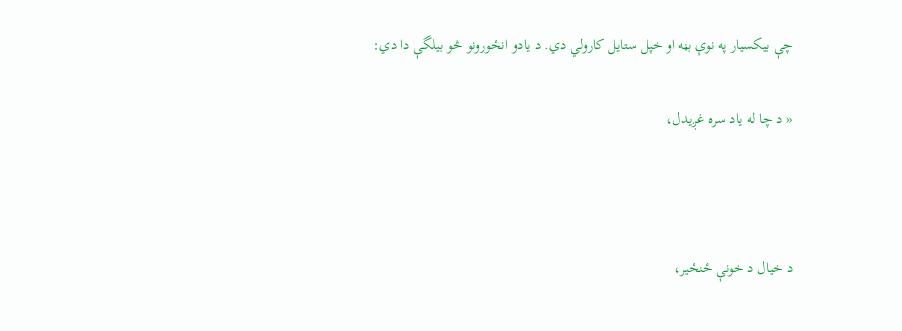چې بیکسیار په نوې بڼه او خپل ستایل کارولي دي. د یادو انځورونو څو بیلگې دا دي:

« د چا له یاد سره غږیدل،



د خیال د خونې ځنځیر،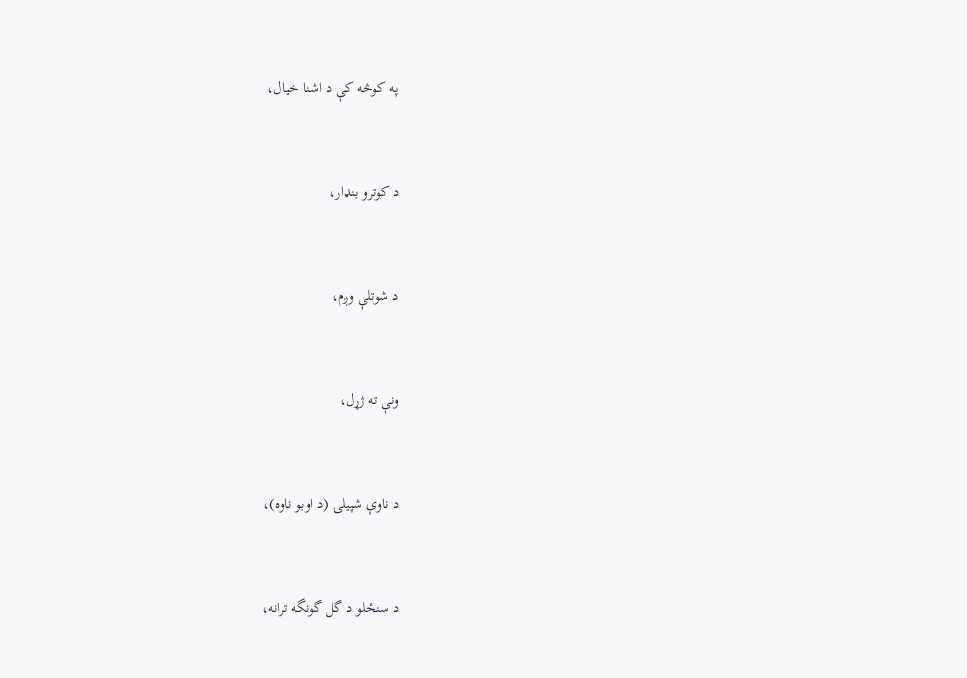په کوڅه کې د اشنا خیال،



د کوترو بنډار،



د شوتلې وږم،



ونې ته ژړل،



د ناوې شپیلۍ (د اوبو ناوه)،



د سنځلو د گل گونگه ترانه،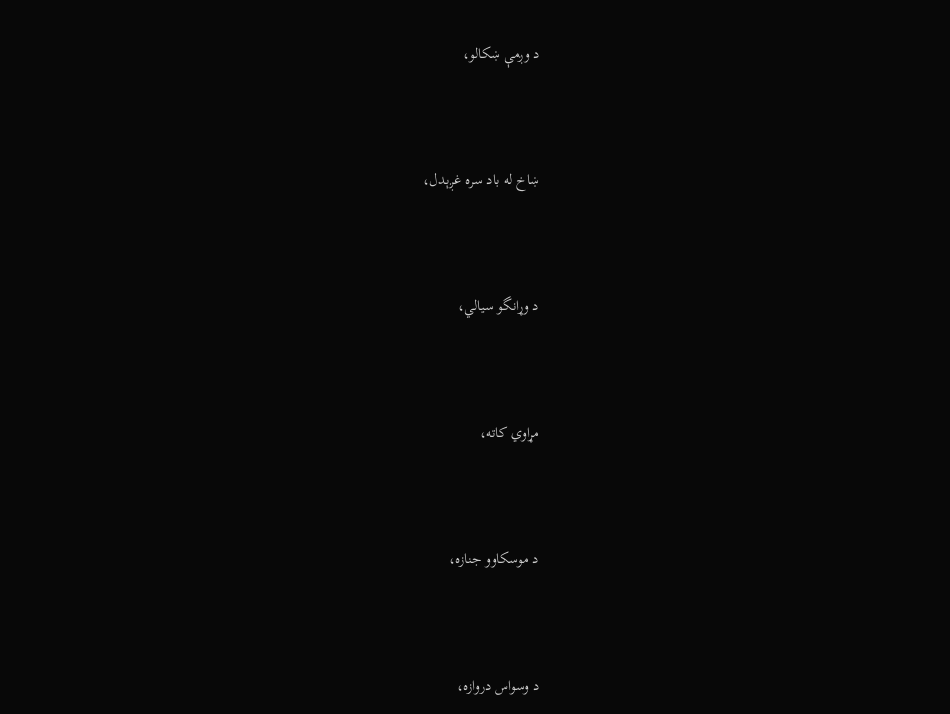د وږمې ښکالو،



ښاخ له باد سره غږېدل،



د وړانگو سیالي،



مړاوي کاته،



د موسکاوو جنازه،



د وسواس دروازه،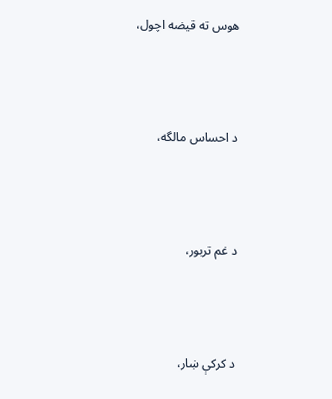هوس ته قیضه اچول،



د احساس مالگه،



د غم تربور،



د کرکې ښار،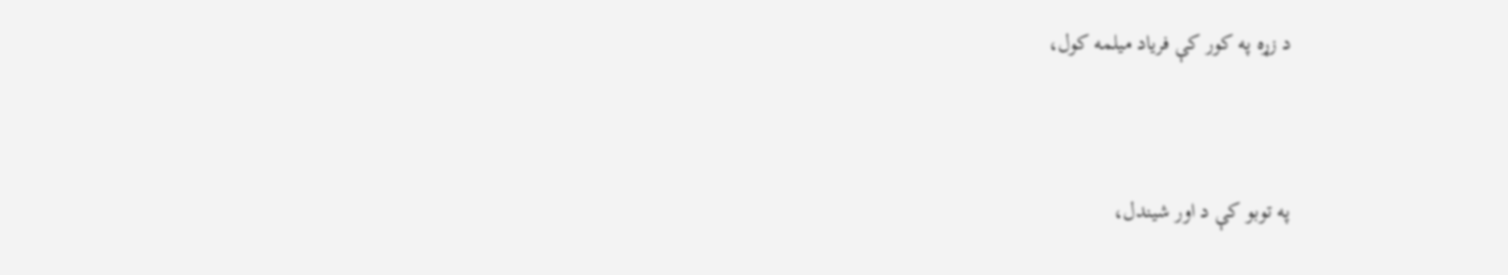د زړه په کور کې فریاد میلمه کول،



په توبو کې د اور شیندل،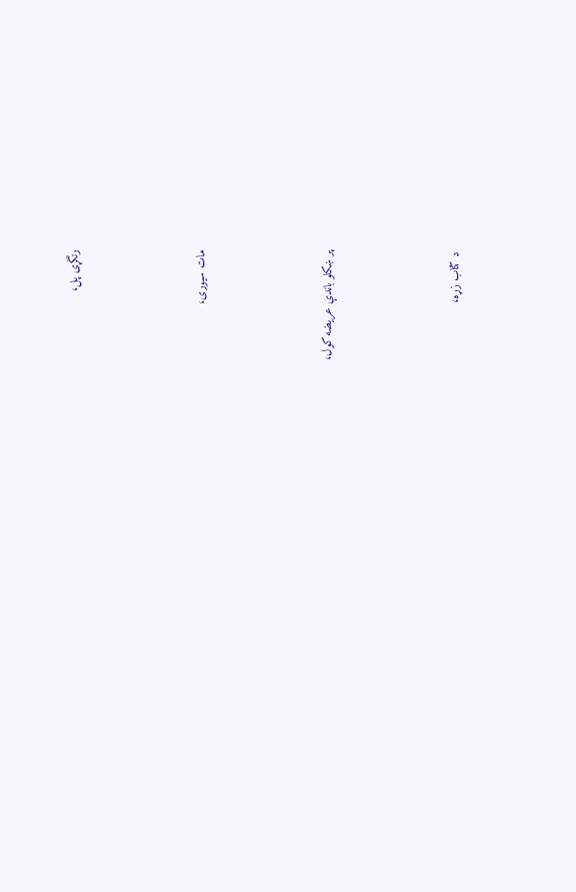رنگړی پل،



مات سیوری،



پر ښکلو باندې عریضه کول،



د کتاب زړه،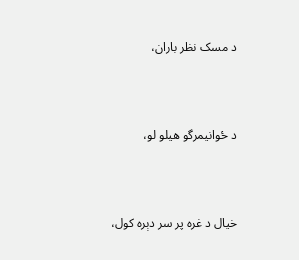د مسک نظر باران،



د ځوانیمرگو هیلو لو،



خیال د غره پر سر دېره کول،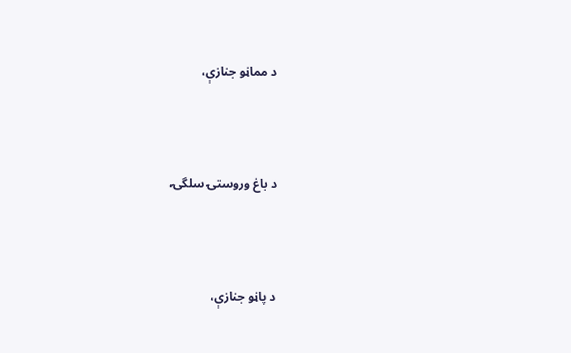د مماڼو جنازې،



د باغ وروستۍ سلگۍ،



د پاڼو جنازې،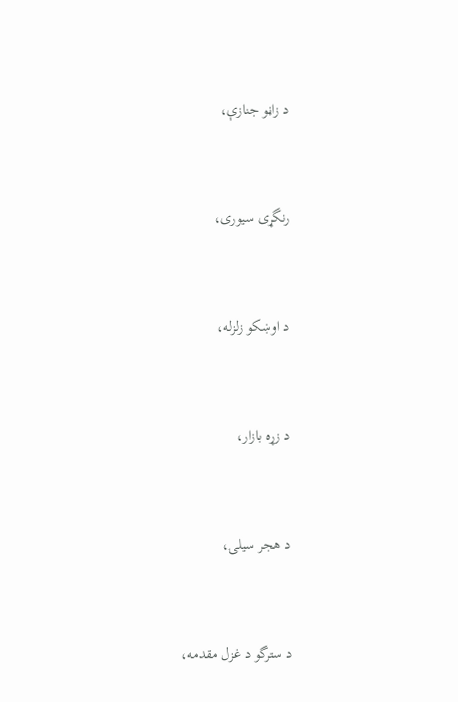د زاڼو جنازې،



رنگړی سیوری،



د اوښکو زلزله،



د زړه بازار،



د هجر سیلۍ،



د سترگو د غزل مقدمه،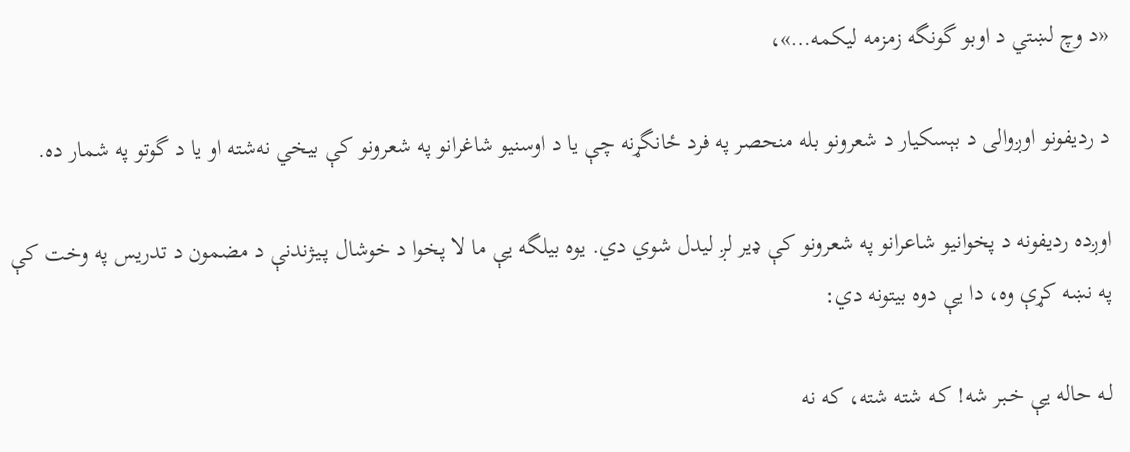«د وچ لښتي د اوبو گونگه زمزمه لیکمه…»،

د ردیفونو اوږوالی د بېسکیار د شعرونو بله منحصر په فرد ځانگړنه چې یا د اوسنیو شاغرانو په شعرونو کې بیخي نه‌شته او یا د گوتو په شمار ده.

اوږده ردیفونه د پخوانیو شاعرانو په شعرونو کې ډیر لږ لیدل شوي دي. یوه بیلگه یې ما لا پخوا د خوشال پـیـژندنې د مضمون د تدریس په وخت کې په نښه کړې وه، دا یې دوه بیتونه دي:

لـه حاله یې خـبر شه! کـه شته شته، که نه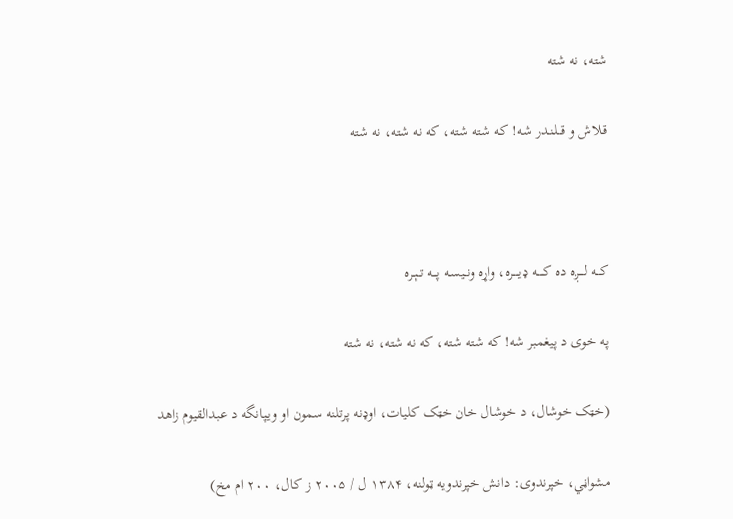شته، نه شته

قـلاش و قــلـنـدر شه! کـه شته شته، که نه شته، نه شته



کـــه لــــږه ده کـــــه ډیــــره، واړه ونــیسـه پـــه تــېـره

په خوی د پیغمبر شه! که شته شته، که نه شته، نه شته

(خټک خوشال، د خوشال خان خټک کلیات، اوډنه پرتلنه سمون او ویـپانگه د عبدالقیوم زاهد

مشواڼي، خپرندوی: دانش خپرندویه ټولنه، ۱۳۸۴ ل / ۲۰۰۵ ز کال، ۲۰۰ ام مخ)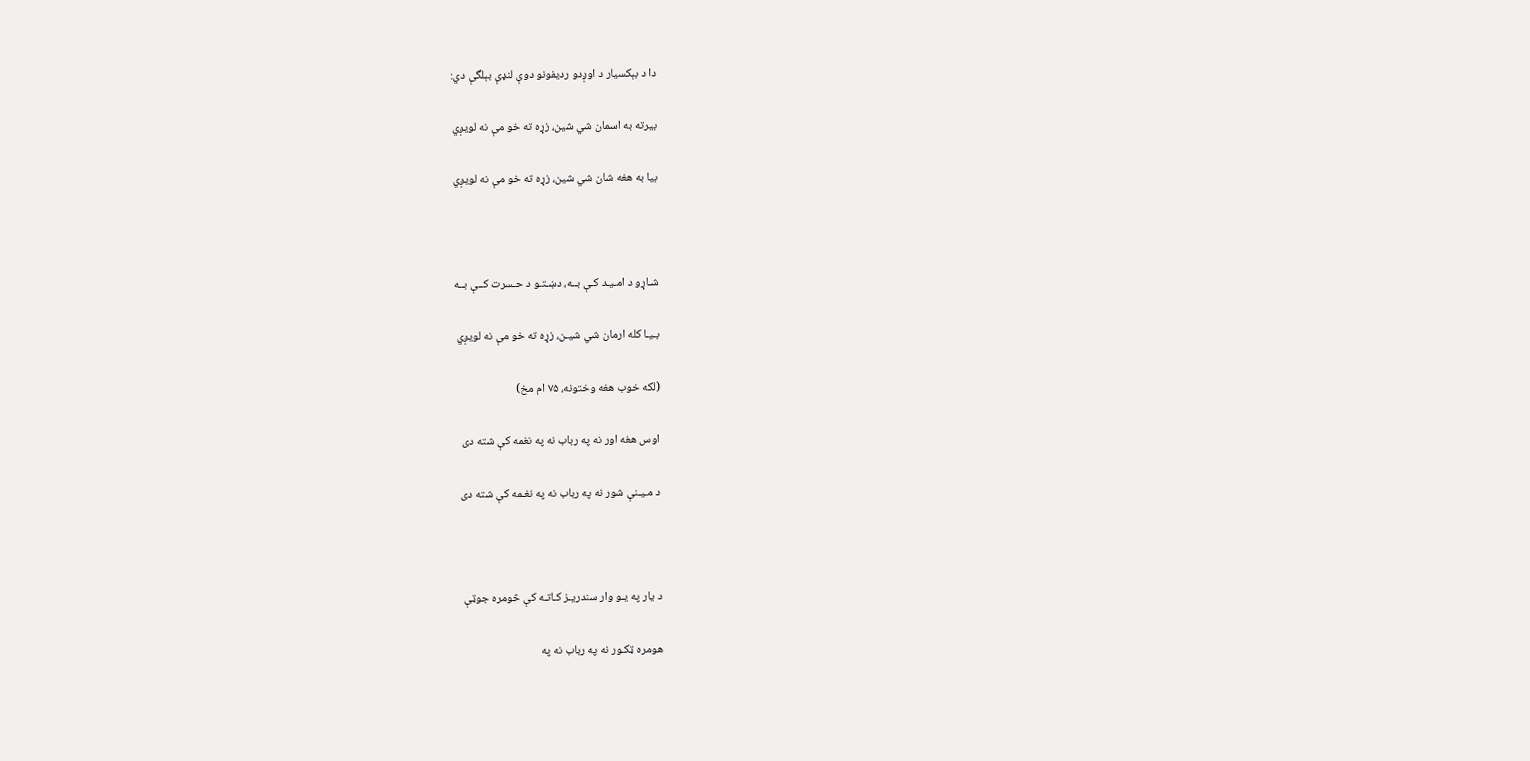دا د بېکسیار د اوږدو ردیفونو دوې لنډې بېلگې دي:

بیرته به اسمان شي شین، زړه ته خو مې نه لویږي

بیا به هغه شان شي شین، زړه ته خو مې نه لویږي



شـاړو د امـیـد کـې بــه، دښـتـو د حـسرت کــې بــه

بـیـا کله ارمان شي شیـن، زړه ته خو مې نه لویږي

(لکه خوب هغه وختونه، ۷۵ ام مخ)

اوس هغه اور نه په رباب نه په نغمه کې شته دی

د مـیـنې شور نه په رباب نه په نغـمه کې شته دی



د یار په یـو وار سندریـز کـاتـه کې څومره جوټې

هومره ټکـور نه په رباب نه په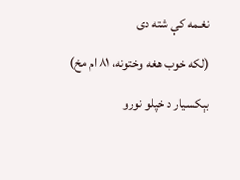نغـمه کې شته دی

(لکه خوب هغه وختونه، ۸۱ ام مخ)

بېکسیار د خپلو نورو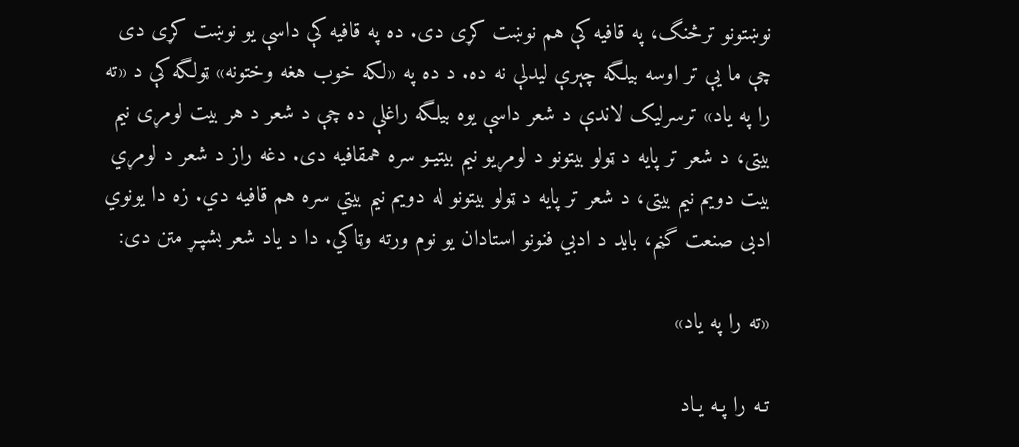نوښتونو ترڅنگ، په قافیه کې هم نوښت کړی دی. ده په قافیه کې داسې یو نوښت کړی دی چې ما یې تر اوسه بیلگه چېرې لیدلې نه ده. د ده په «لکه خوب هغه وختونه» ټولگه کې د «ته را په یاد» ترسرلیک لاندې د شعر داسې یوه بیلگه راغلې ده چې د شعر د هر بیت لومړی نیم بیتی، د شعر تر پایه د ټولو بیتونو د لومړیو نیم بیتیـو سره همقافیه دی. دغه راز د شعر د لومړي بیت دویم نیم بیتی، د شعر تر پایه د ټولو بیتونو له دویم نیم بیتي سره هم قافیه دي. زه دا یونوي ادبی صنعت گڼم، باید د ادبي فنونو استادان یو نوم ورته وټاکي. دا د یاد شعر بشپـړ متن دی:

«ته را په یاد»

تـه را پـه یـاد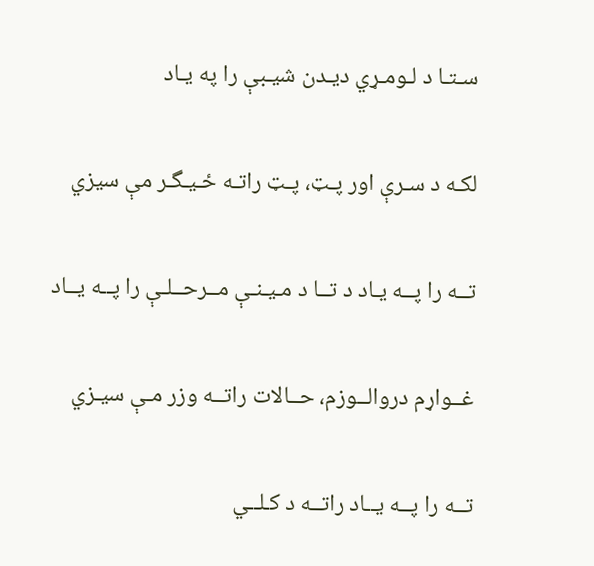سـتـا د لـومـړي دیـدن شیـبې را په یـاد

لکـه د سـرې اور پـټ، پـټ راتـه ځـیـگـر مې سیزي

تــه را پــه یـاد د تــا د مـیـنـې مــرحــلـې را پــه یــاد

غــواړم دروالــوزم، حــالات راتــه وزر مـې سیـزي

تــه را پــه یــاد راتــه د کـلــي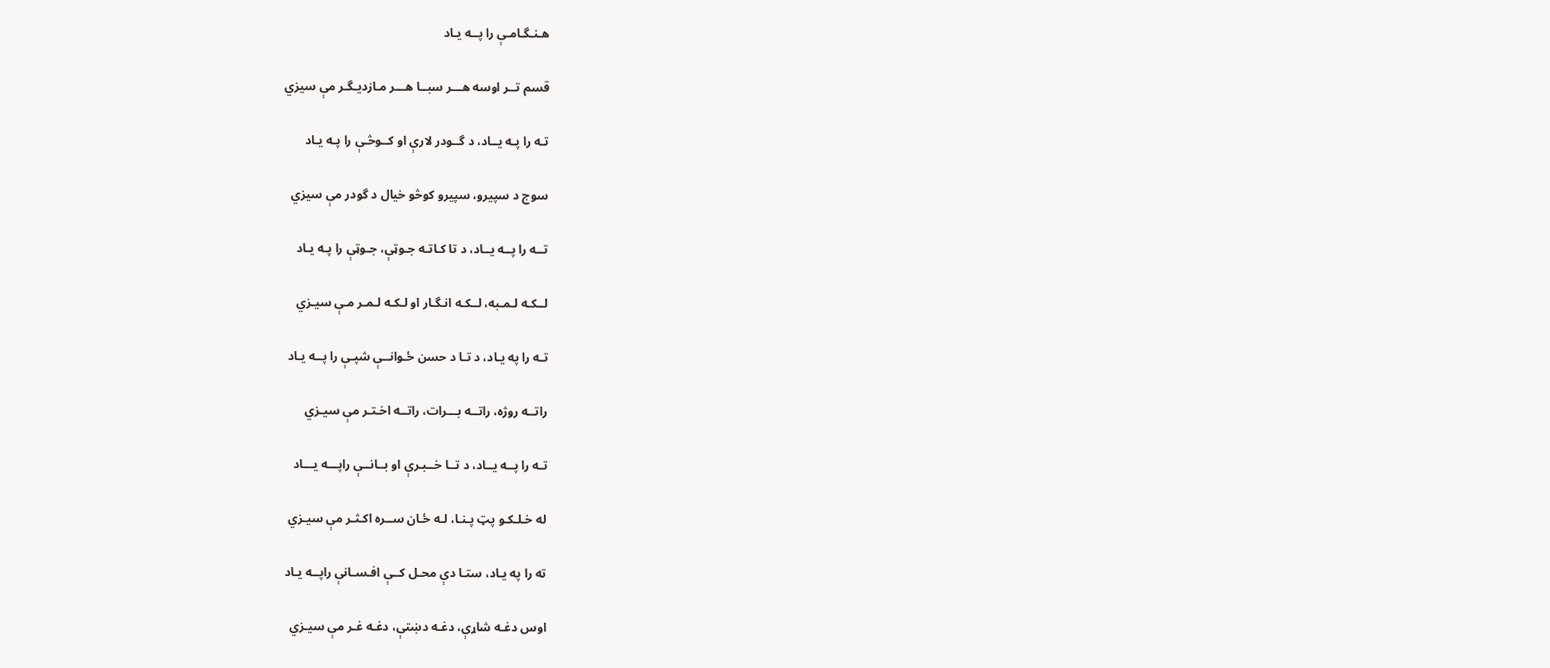هـنـگـامـې را پــه یـاد

قسم تــر اوسه هـــر سبــا هـــر مـازدیـگـر مې سیزي

تـه را پـه یــاد، د گــودر لارې او کــوڅـې را پـه یـاد

سوج د سپیرو، سپیرو کوڅو خیال د گودر مې سیزي

تــه را پــه یــاد، د تا کـاتـه جـوټې، جـوټې را پـه یـاد

لــکـه لـمـبه، لــکـه انـگـار او لـکـه لـمـر مـې سیـزي

تـه را په یـاد، د تـا د حسن ځـوانــې شپـې را پــه یـاد

راتــه روژه، راتــه بـــرات، راتــه اخـتـر مې سیـزي

تـه را پــه یــاد، د تــا خــبـرې او بــانــې راپـــه یـــاد

له خـلـکـو پټ پـنـا، لـه ځـان ســره اکـثـر مې سیـزي

ته را په یـاد، ستـا دې محـل کــې افـسـانې راپــه یـاد

اوس دغـه شاړې، دغـه دښتې، دغـه غـر مې سیـزي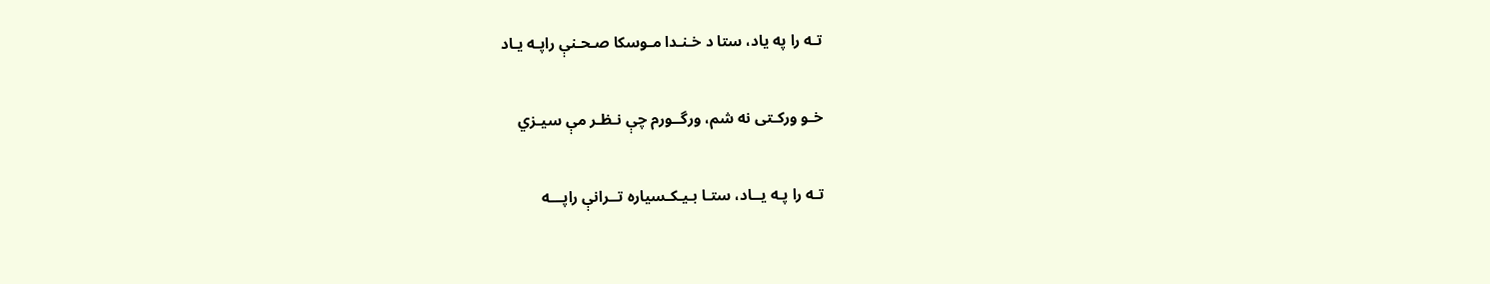تـه را په یاد، ستا د خـنـدا مـوسکا صـحـنې راپـه یـاد

خـو ورکـتی نه شم، ورگــورم چې نـظـر مې سیـزي

تـه را پـه یــاد، ستـا بـیـکـسیاره تــرانې راپـــه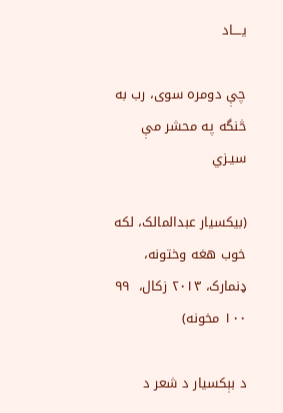یــــاد

چې دومره سوی، رب به څنگه په محشر مې سیـزي

(بیکسیار عبدالمالک، لکه خوب هغه وختونه، ډنمارک، ۲۰۱۳ زکال،  ۹۹ ۱۰۰ مخونه)

د بېکسیار د شعر د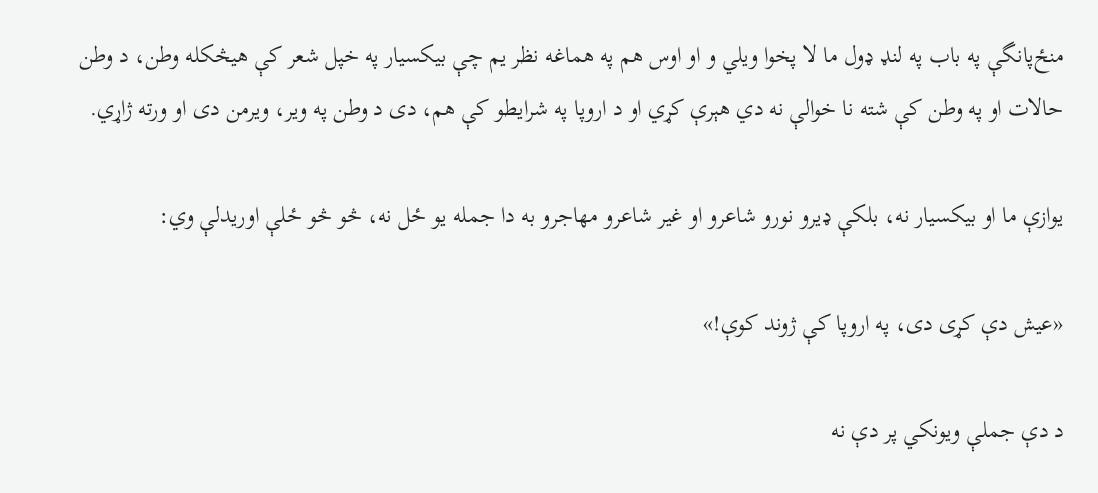منځ‌پانگې په باب په لنډ ډول ما لا پخوا ویلي و او اوس هم په هماغه نظر یم چې بیکسیار په خپل شعر کې هیڅکله وطن، د وطن حالات او په وطن کې شته نا خوالې نه دي هېرې کړي او د اروپا په شرایطو کې هم، دی د وطن په ویر، ویرمن دی او ورته ژاړي.

یوازې ما او بیکسیار نه، بلکې ډیرو نورو شاعرو او غیر شاعرو مهاجرو به دا جمله یو ځل نه، څو څو ځلې اوریدلې وي:

«عیش دې کړی دی، په اروپا کې ژوند کوې!»

د دې جملې ویونکي پر دې نه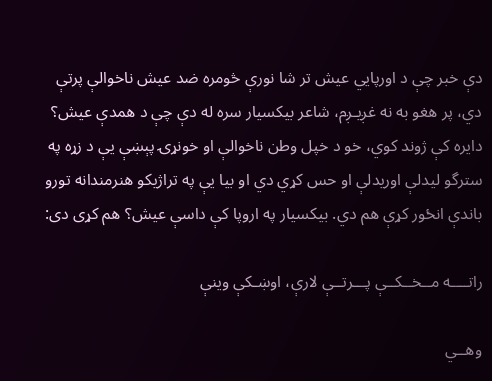دې خبر چې د اورپايي عیش تر شا نورې څومره ضد عیش ناخوالې پرتې دي، پر هغو به نه غږیـږم، شاعر بیکسیار سره له دې چې د همدې عیش؟ دایره کې ژوند کوي، خو د خپل وطن ناخوالې او خونړۍ پېښې یې د زړه په سترگو لیدلې اوریدلې او حس کړي دي او بیا یې په تراژیکو هنرمندانه تورو باندې انځور کړې هم دي. بیکسیار په اروپا کې داسې عیش؟ هم کړی دی:

راتــــه مــخــکــې پـــرتــې لارې، اوښـکې وینې

وهــي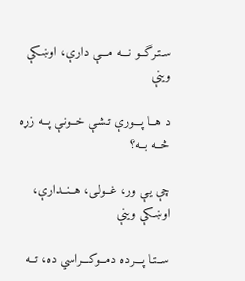سـتـرگــو نـــه مـــې دارې، اوښـکې وینې

د هــا پـــورې تـشـې خــونـې پــه زړه څــه بــه؟

چې یـې ور، غــولـی، هــنــدارې، اوښـکې وینې

ســتـا پـــرده دمــوكـــراسي ده، تــه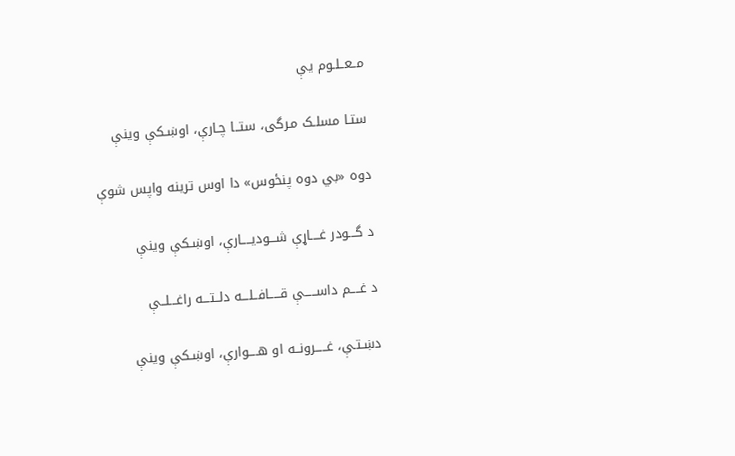مــعــلـوم یې

ستـا مسلـک مـرگی، ستــا چـارې، اوښـکې وینې

دوه «بي دوه پنځوس» دا اوس ترینه واپس شوې

د گـــودر غــــاړې شـــودیــــارې، اوښـکې وینې

د غــــم داســـــې قـــــافــلـــه دلــتـــه راغـــلــې

دښـتـې، غـــــرونــه او هــــوارې، اوښـکې وینې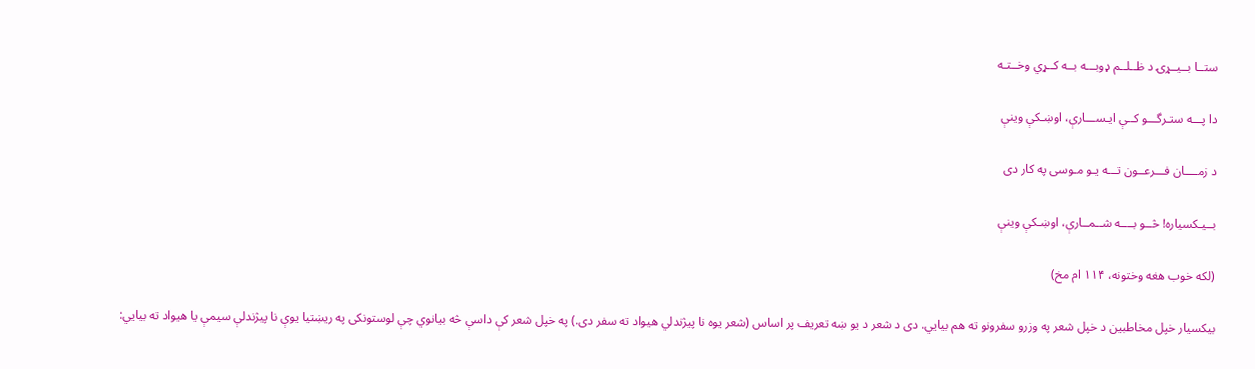ستــا بــیــړۍ د ظــلــم ډوبـــه بــه کــړي وخــتـه

دا پـــه ستـرگـــو کــې ایـســـارې، اوښـکې وینې

د زمــــان فـــرعــون تـــه یـو مـوسی په کار دی

بــیـکسیاره! څــو بــــه شــمــارې، اوښـکې وینې

(لکه خوب هغه وختونه، ۱۱۴ ام مخ)

بیکسیار خپل مخاطبین د خپل شعر په وزرو سفرونو ته هم بیايي. دی د شعر د یو ښه تعریف پر اساس (شعر یوه نا پیژندلي هیواد ته سفر دی.) په خپل شعر کې داسې څه بیانوي چې لوستونکی په ریښتیا یوې نا پیژندلې سیمې یا هیواد ته بیایي: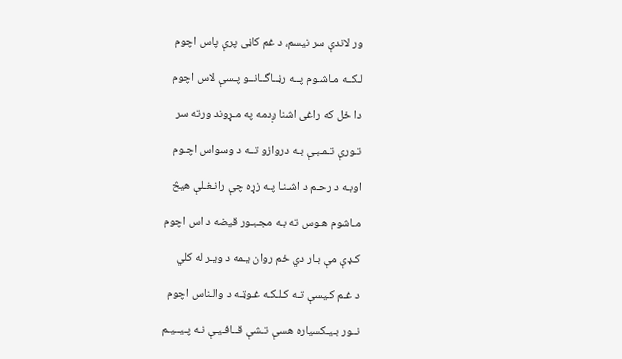ور لاندې سر نیسم، د غم کاڼی پرې پاس اچوم

لـکــه مـاشـوم پــه رڼــاگــانــو پـسې لاس اچوم

دا ځل که راغی اشنا ږدمه په مـړوند ورته سر

تـورې تـمـبـې بـه دروازو تــه د وسواس اچـوم

اوبـه د رحـم د اشـنـا پـه زړه چې رانـغـلې هیڅ

مـاشوم هـوس ته بـه مجـبـور قیضه د اس اچوم

کـډې مې بـار دي ځم روان یـمه د ویـر له کلي

د غـم کـیسې تـه کـلـکـه غـوټـه د والـناس اچوم

نــور بـیـکسیاره هسې تـشې قــافـیـې نـه پـیــیـم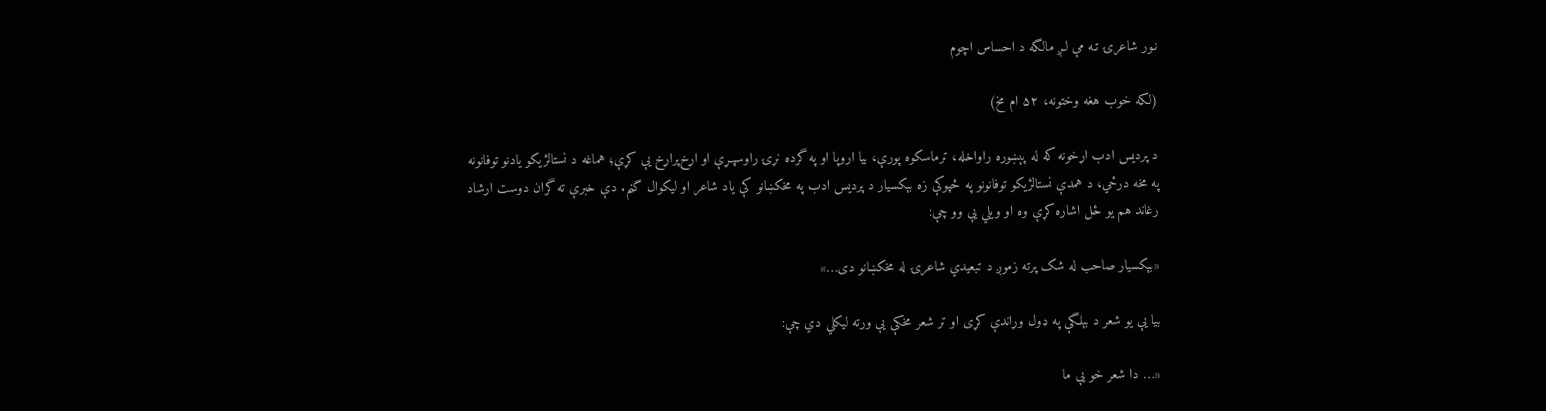نـور شاعرۍ تـه مې لـږ مالگه د احساس اچوم

(لکه خوب هغه وختونه، ۵۲ ام مخ)

د پردیس ادب اړخونه که له پېښوره راواخله، ترماسکوه پورې، بیا اروپا او په گرده نړۍ راوسپـړې او اړخ‌پراړخ یې کړې؛ هماغه د نستالژیکو یادنو توفانونه په مخه درځي، د همدې نستالژیکو توفانونو په څپوکې زه بېکسیار د پردیس ادب په مخکښانو کې یاد شاعر او لیکوال گڼم. دې خبرې ته گران دوست ارشاد رغاند هم یو ځل اشاره کړې وه او ویلي یې وو چې:

«بېکسيار صاحب له شک پرته زموږ د تبعیدي شاعرۍ له مخکښانو دی…»

بیا یې یو شعر د بېلگې په ډول وړاندې کړی او تر شعر مخکې یې ورته لیکلي دي چې:

«… دا شعر خو یې ما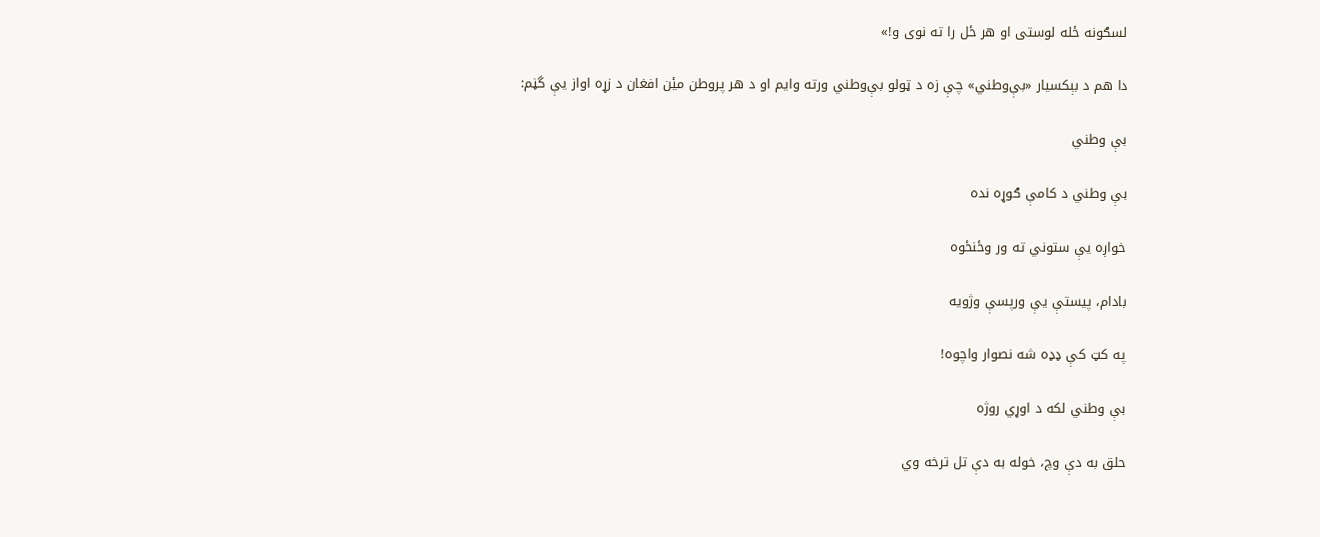لسګونه ځله لوستی او هر ځل را ته نوی و!»

دا هم د بېکسیار «بې‌وطني» چې زه د ټولو بې‌وطني ورته وایم او د هر پروطن میٔن افغان د زړه اواز یې گڼم:

بې وطني

بې وطني د کامې ګوړه نده

خواږه یې ستوني ته ور وځنځوه

بادام، پیستې یې ورپسې وژویه

په کټ کې ډډه شه نصوار واچوه!

بې وطني لکه د اوړي روژه

حلق به دې وچ، خوله به دې تل ترخه وي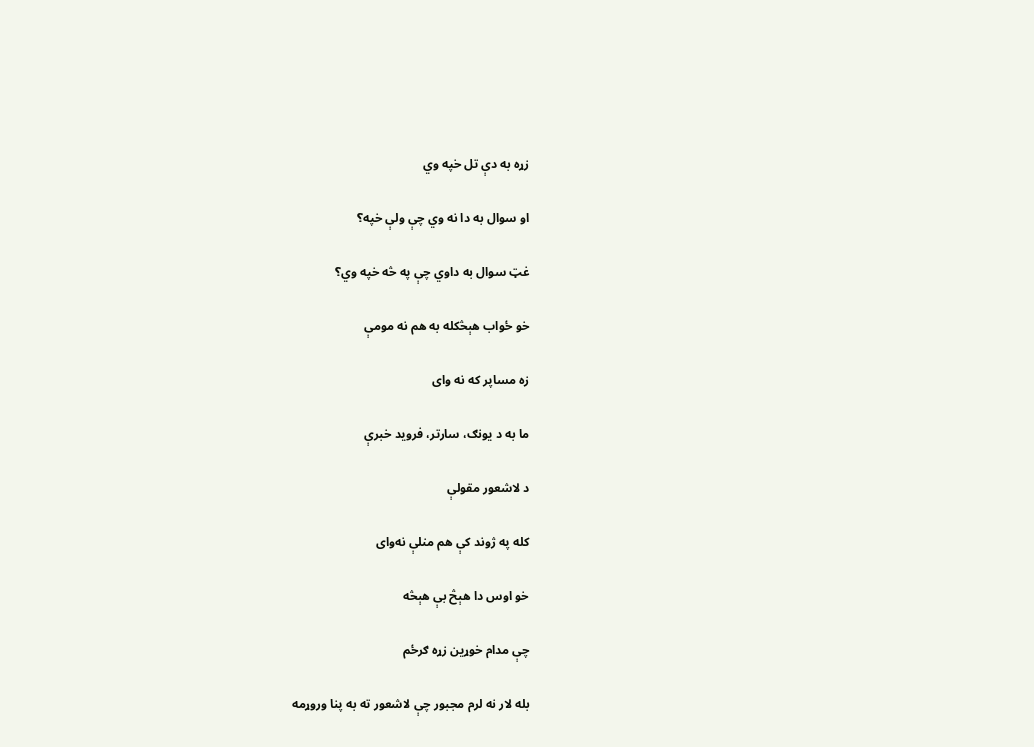زړه به دې تل خپه وي

او سوال به دا نه وي چې ولې خپه؟

غټ سوال به داوي چې په څه خپه وي؟

خو ځواب هېڅکله به هم نه مومې

زه مساپر که نه وای

ما به د یونګ، سارتر، فروید خبرې

د لاشعور مقولې

کله په ژوند کې هم منلې نه‌وای

خو اوس دا هېڅ بې هېڅه

چې مدام خوړین زړه ګرځم

بله لار نه لرم مجبور چې لاشعور ته به پنا وروړمه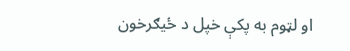او لټوم به پکې خپل د ځیګرخون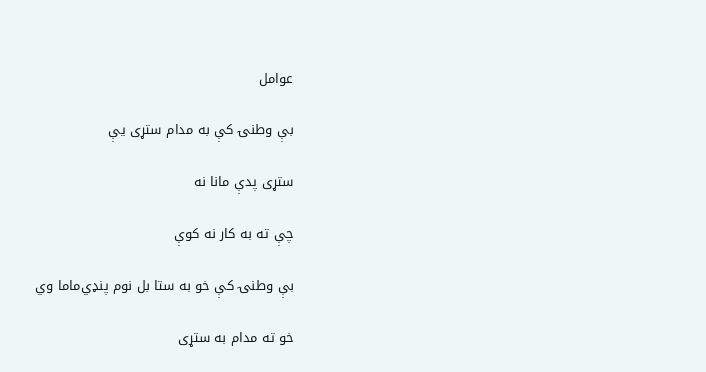عوامل

بې وطنۍ کې به مدام ستړی یې

ستړی پدې مانا نه

چې ته به کار نه کوې

بې وطنۍ کې خو به ستا بل نوم پنډي‌ماما وي

خو ته مدام به ستړی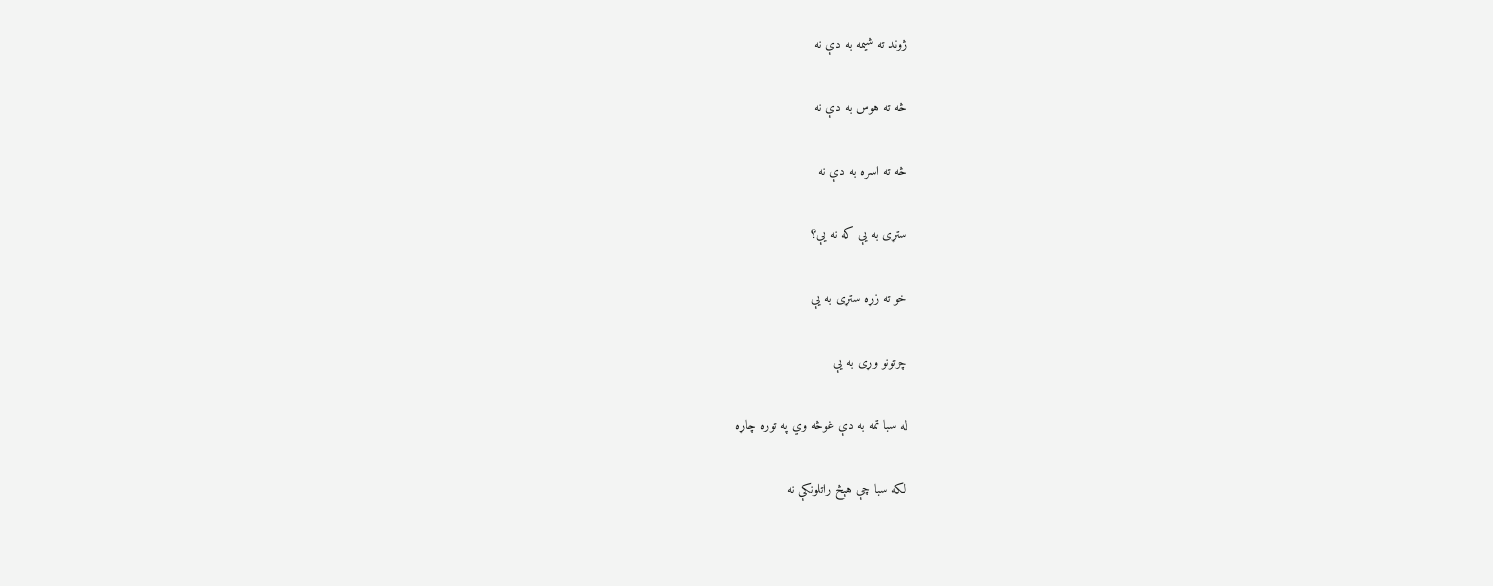ژوند ته شیمه به دې نه

څه ته هوس به دې نه

څه ته اسره به دې نه

ستړی به یې که نه یې؟

خو ته زړه ستړی به یې

چرتونو وړی به یې

له سبا تمه به دې غوڅه وي په توره چاړه

لکه سبا چې هېڅ راتلونکې نه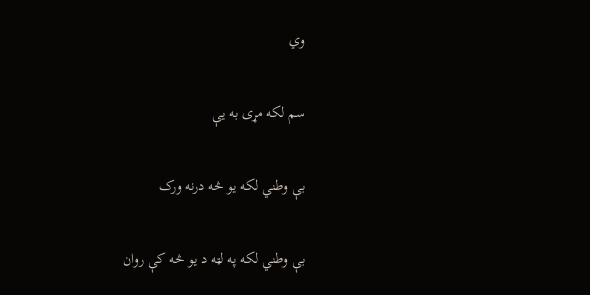وي

سم لکه مړی به یې

بې وطني لکه یو څه درنه ورک

بې وطني لکه په لټه د یو څه کې روان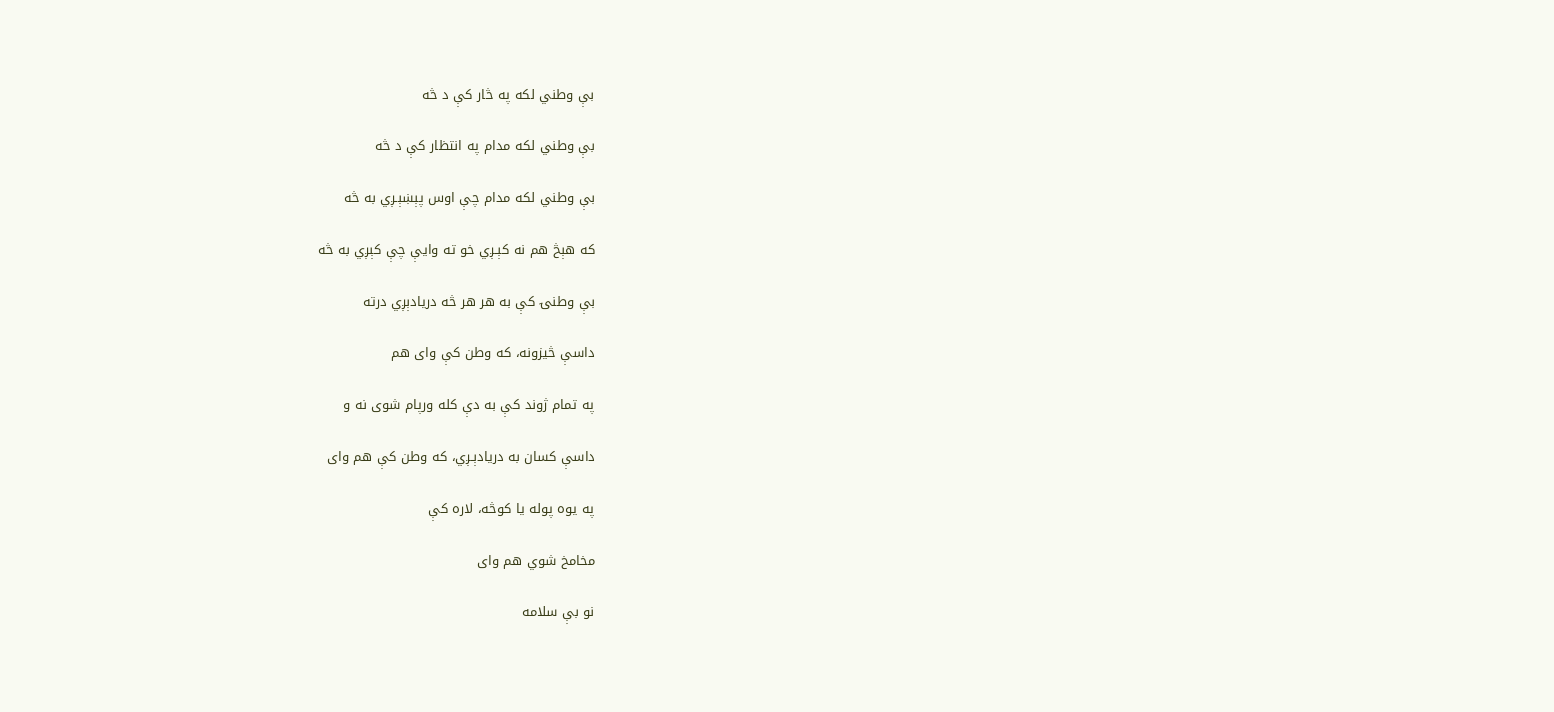بې وطني لکه په څار کې د څه

بې وطني لکه مدام په انتظار کې د څه

بې وطني لکه مدام چې اوس پېښېـږي به څه

که هېڅ هم نه کېـږي خو ته وایې چې کېږي به څه

بې وطنۍ کې به هر هر څه دریادېږي درته

داسې څیزونه، که وطن کې وای هم

په تمام ژوند کې به دې کله ورپام شوی نه و

داسې کسان به دریادېـږي، که وطن کې هم وای

په یوه پوله یا کوڅه، لاره کې

مخامخ شوي هم وای

نو بې سلامه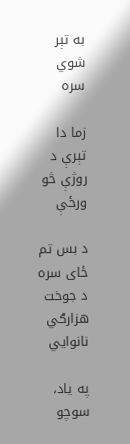به تېر شوي سره

زما دا تېرې د روژې څو ورځې

د بس تم ځای سره د جوخت هزارګي نانوایي

په یاد، سوچو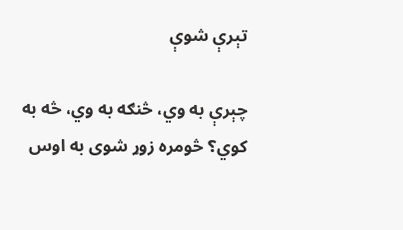تېرې شوې

چېرې به وي، څنګه به وي، څه به کوي؟ څومره زوړ شوی به اوس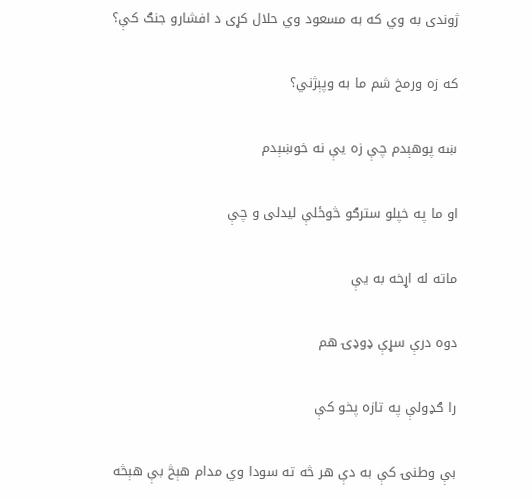ژوندی به وي که به مسعود وي حلال کړی د افشارو جنګ کې؟

که زه ورمخ شم ما به وپېژني؟

ښه پوهېدم چې زه یې نه خوښېدم

او ما په خپلو سترګو څوځلې لیدلی و چې

ماته له اړخه به یې

دوه درې سړې ډوډۍ هم

را ګډولې په تازه پخو کې

بې وطنۍ کې به دې هر څه ته سودا وي مدام هېڅ بې هېڅه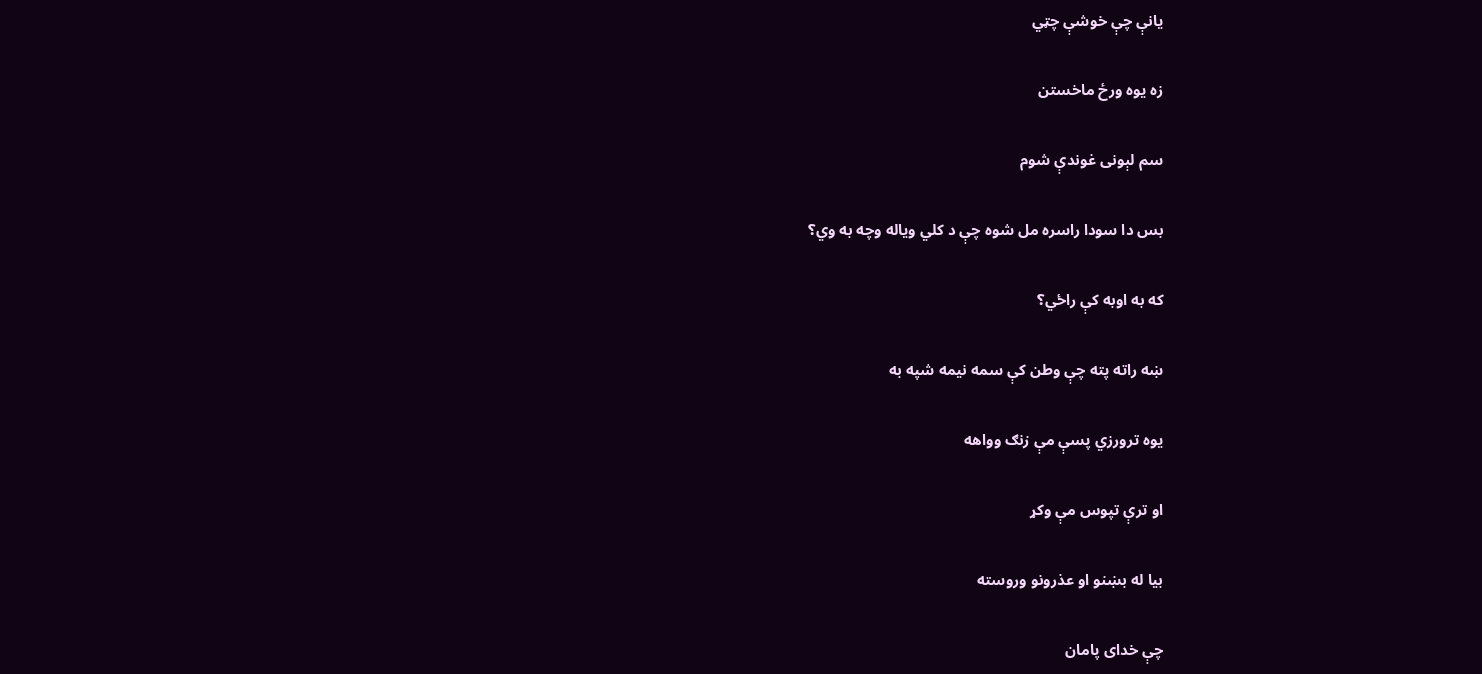یانې چې خوشې چټي

زه یوه ورځ ماخستن

سم لېونی غوندې شوم

بس دا سودا راسره مل شوه چې د کلي ویاله وچه به وي؟

که به اوبه کې راځي؟

ښه راته پته چې وطن کې سمه نیمه شپه به

یوه ترورزي پسې مې زنګ وواهه

او ترې تپوس مې وکړ

بیا له بښنو او عذرونو وروسته

چې خدای پامان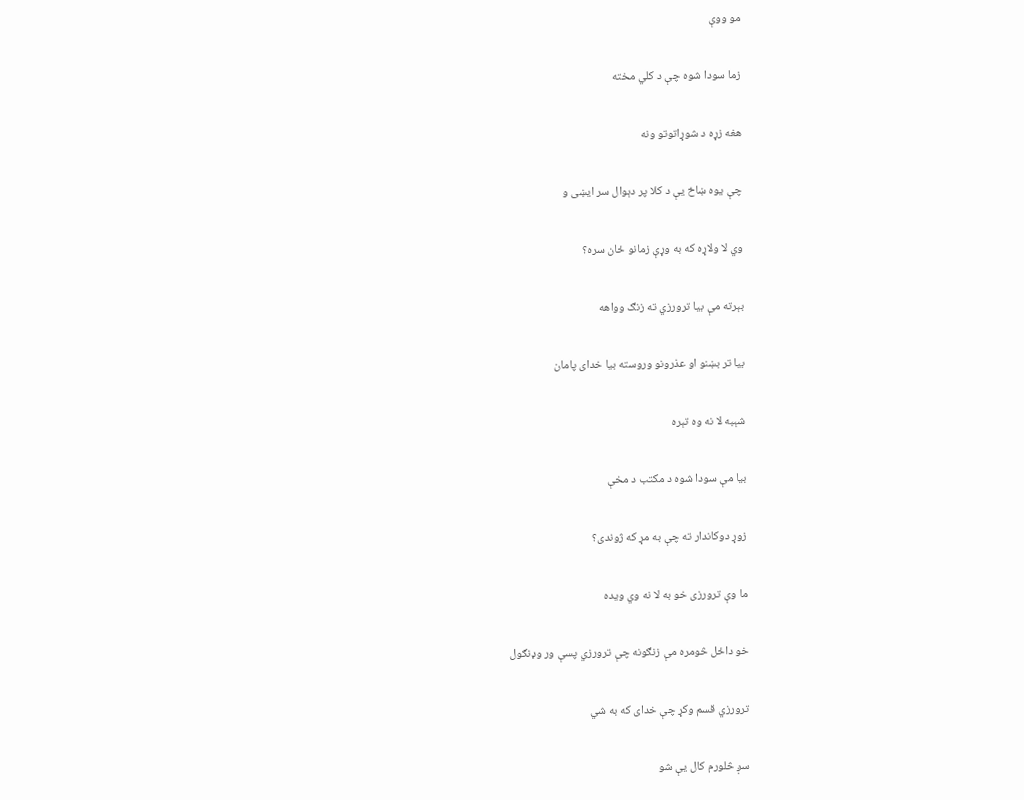مو ووې

زما سودا شوه چې د کلي مخته

هغه زړه د شوړاتوتو ونه

چې یوه ښاخ یې د کلا پر دېوال سر ایښی و

وي لا ولاړه که به وړې زمانو ځان سره؟

بېرته مې بیا ترورزي ته زنګ وواهه

بیا تر بښنو او عذرونو وروسته بیا خدای پامان

شېبه لا نه وه تېره

بیا مې سودا شوه د مکتب د مخې

زوړ دوکاندار ته چې به مړ که ژوندی؟

ما وې ترورزی خو به لا نه وي ویده

خو داځل څومره مې زنګونه چې ترورزي پسې ور وډنګول

ترورزي قسم وکړ چې خدای که به شي

سږ څلورم کال یې شو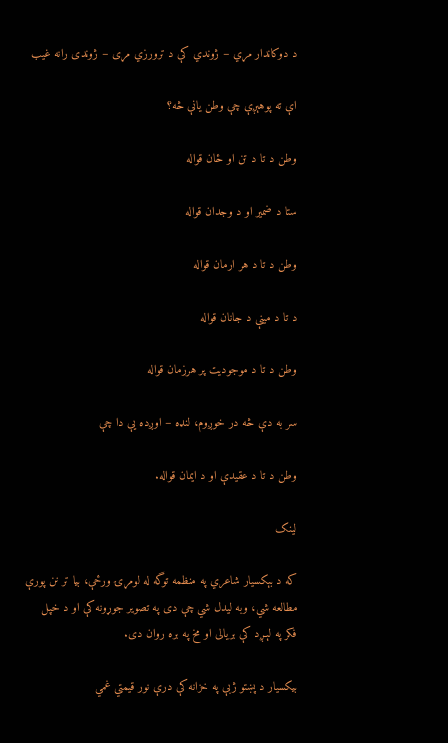د دوکاندار مړي – ژوندي کې د ترورزي مړی – ژوندی رانه غیب

اې ته پوهېږې چې وطن یانې څه؟

وطن د تا د تن او ځان قواله

ستا د ضمیر او د وجدان قواله

وطن د تا د هر ارمان قواله

د تا د مینې د جانان قواله

وطن د تا د موجودیت پر هرزمان قواله

سر به دې څه در خوږوم، لنډه – اوږده یې دا چې

وطن د تا د عقیدې او د ایمان قواله.

لینک

که د بېکسیار شاعري په منظمه توگه له لومړۍ ورځې، بیا تر نن پورې مطالعه شي، وبه لیدل شي چې دی په تصویر جوړونه کې او د خپل فکر په لېـږد کې بریالی او مخ په بره روان دی.

بیکسیار د پښتو ژبې په خزانه کې درې نور قیمتي غمي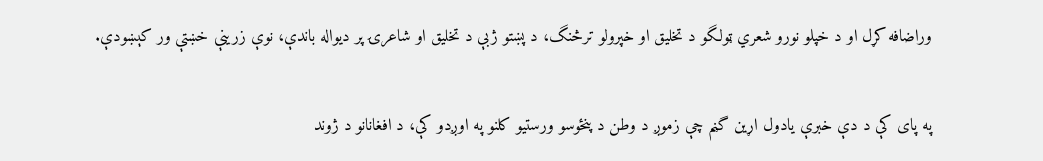وراضافه کړل او د خپلو نورو شعري ټولگو د تخلیق او خپرولو ترڅنگ، د پښتو ژبې د تخلیق او شاعرۍ پر دیواله باندې، نوې زرینې خښتې ور کېښودې.

په پای کې د دې خبرې یادول اړین گڼم چې زموږ د وطن د پنځوسو ورستیو کلنو په اوږدو کې، د افغانانو د ژوند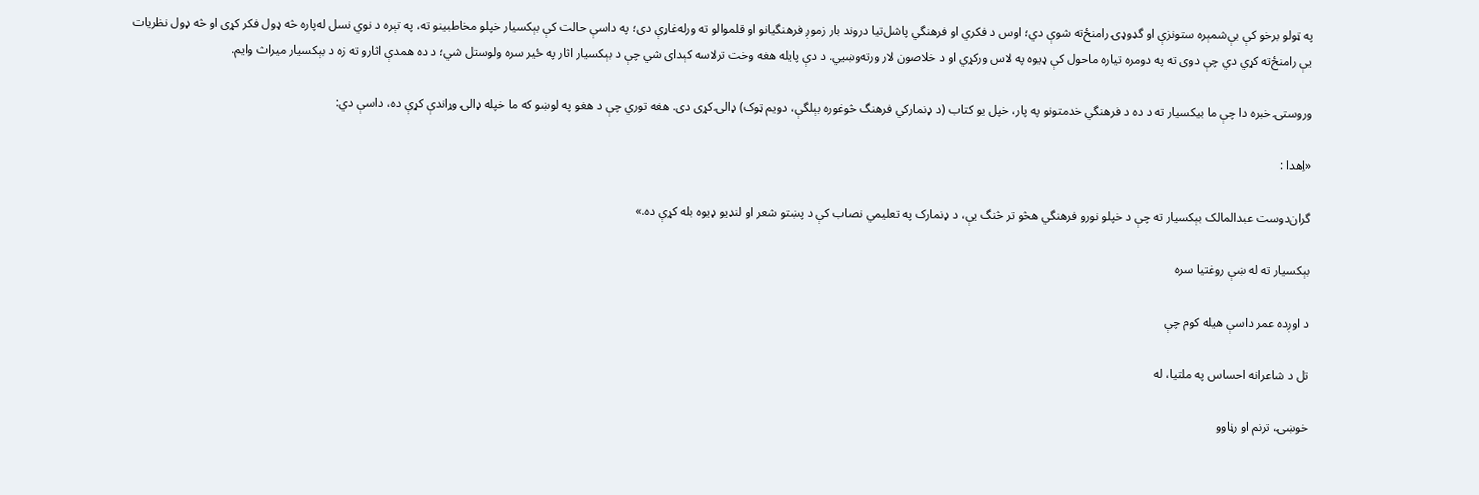په ټولو برخو کې بې‌شمېره ستونزې او گډوډۍ رامنځ‌ته شوې دي؛ اوس د فکري او فرهنگي پاشل‌تیا دروند بار زموږ فرهنگیانو او قلموالو ته ورله‌غاړې دی؛ په داسې حالت کې بېکسیار خپلو مخاطبینو ته، په تېره د نوي نسل له‌پاره څه ډول فکر کړی او څه ډول نظریات یې رامنځ‌ته کړي دي چې دوی ته په دومره تیاره ماحول کې ډیوه په لاس ورکړي او د خلاصون لار ورته‌وښیي. د دې پایله هغه وخت ترلاسه کېدای شي چې د بېکسیار اثار په ځیر سره ولوستل شي؛ د ده همدې اثارو ته زه د بېکسیار میراث وایم.

وروستۍ خبره دا چې ما بیکسیار ته د ده د فرهنگي خدمتونو په پار، خپل یو کتاب (د ډنمارکي فرهنگ څوغوره بېلگې، دویم ټوک) ډالۍ کړی دی. هغه توري چې د هغو په لوښو که ما خپله ډالۍ وړاندې کړې ده، داسې دي:

«اِهدا :

گران‌دوست عبدالمالک بېکسیار ته چې د خپلو نورو فرهنگي هڅو تر څنگ یې، د ډنمارک په تعلیمي نصاب کې د پښتو شعر او لنډیو ډیوه بله کړې ده.»

بېکسیار ته له ښې روغتیا سره

د اوږده عمر داسې هیله کوم چې

تل د شاعرانه احساس په ملتیا، له

خوښۍ، ترنم او رڼاوو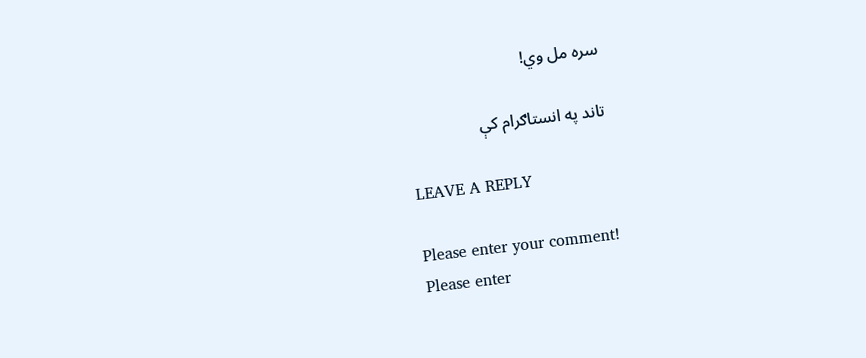سره مل وي!

تاند په انستاګرام کې

LEAVE A REPLY

Please enter your comment!
Please enter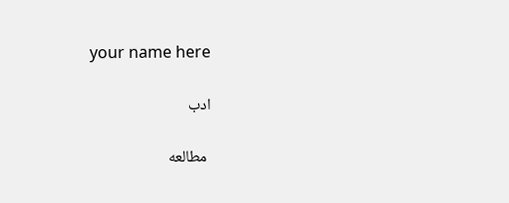your name here

ادب

 مطالعه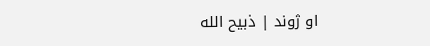او ژوند | ذبیح الله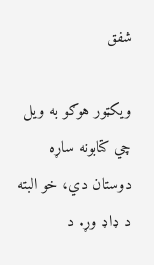شفق

ویکټور هوګو به ویل چي کتابونه ساړه دوستان دي، خو البته د ډاډ وړ. د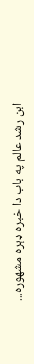ابن رشد عالم په باب دا خبره ډېره مشهوره...